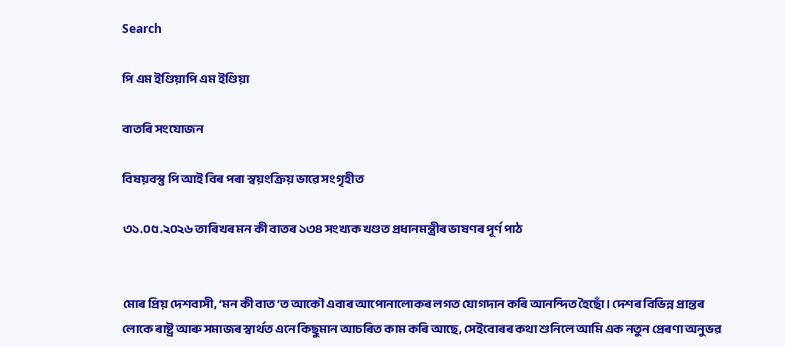Search

পি এম ইণ্ডিয়াপি এম ইণ্ডিয়া

বাতৰি সংযোজন

বিষয়বস্তু পি আই বিৰ পৰা স্বয়ংক্ৰিয় ভাৱে সংগৃহীত

৩১.০৫.২০২৬ তাৰিখৰ মন কী বাতৰ ১৩৪ সংখ্যক খণ্ডত প্ৰধানমন্ত্ৰীৰ ভাষণৰ পূৰ্ণ পাঠ


মোৰ প্ৰিয় দেশবাসী, ‘মন কী বাত’ত আকৌ এবাৰ আপোনালোকৰ লগত যোগদান কৰি আনন্দিত হৈছোঁ। দেশৰ বিভিন্ন প্ৰান্তৰ লোকে ৰাষ্ট্ৰ আৰু সমাজৰ স্বাৰ্থত এনে কিছুমান আচৰিত কাম কৰি আছে, সেইবোৰৰ কথা শুনিলে আমি এক নতুন প্ৰেৰণা অনুভৱ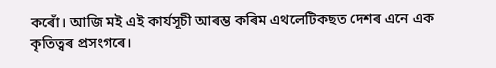কৰোঁ। আজি মই এই কাৰ্যসূচী আৰম্ভ কৰিম এথলেটিকছত দেশৰ এনে এক কৃতিত্বৰ প্ৰসংগৰে।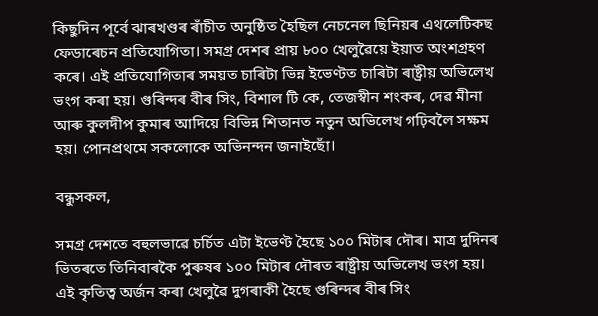কিছুদিন পূৰ্বে ঝাৰখণ্ডৰ ৰাঁচীত অনুষ্ঠিত হৈছিল নেচনেল ছিনিয়ৰ এথলেটিকছ ফেডাৰেচন প্ৰতিযোগিতা। সমগ্ৰ দেশৰ প্ৰায় ৮০০ খেলুৱৈয়ে ইয়াত অংশগ্ৰহণ কৰে। এই প্ৰতিযোগিতাৰ সময়ত চাৰিটা ভিন্ন ইভেণ্টত চাৰিটা ৰাষ্ট্ৰীয় অভিলেখ ভংগ কৰা হয়। গুৰিন্দৰ বীৰ সিং, বিশাল টি কে, তেজস্বীন শংকৰ, দেৱ মীনা আৰু কুলদীপ কুমাৰ আদিয়ে বিভিন্ন শিতানত নতুন অভিলেখ গঢ়িবলৈ সক্ষম হয়। পোনপ্ৰথমে সকলোকে অভিনন্দন জনাইছোঁ।

বন্ধুসকল,

সমগ্ৰ দেশতে বহুলভাৱে চৰ্চিত এটা ইভেণ্ট হৈছে ১০০ মিটাৰ দৌৰ। মাত্ৰ দুদিনৰ ভিতৰতে তিনিবাৰকৈ পুৰুষৰ ১০০ মিটাৰ দৌৰত ৰাষ্ট্ৰীয় অভিলেখ ভংগ হয়। এই কৃতিত্ব অৰ্জন কৰা খেলুৱৈ দুগৰাকী হৈছে গুৰিন্দৰ বীৰ সিং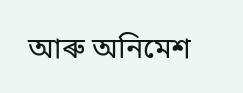আৰু অনিমেশ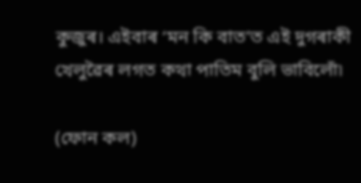কুজুৰ। এইবাৰ ‘মন কি বাত’ত এই দুগৰাকী খেলুৱৈৰ লগত কথা পাতিম বুলি ভাবিলোঁ৷

(ফোন কল)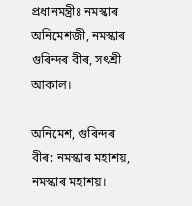প্ৰধানমন্ত্ৰীঃ নমস্কাৰ অনিমেশজী, নমস্কাৰ গুৰিন্দৰ বীৰ, সৎশ্ৰী আকাল।

অনিমেশ, গুৰিন্দৰ বীৰ: নমস্কাৰ মহাশয়, নমস্কাৰ মহাশয়।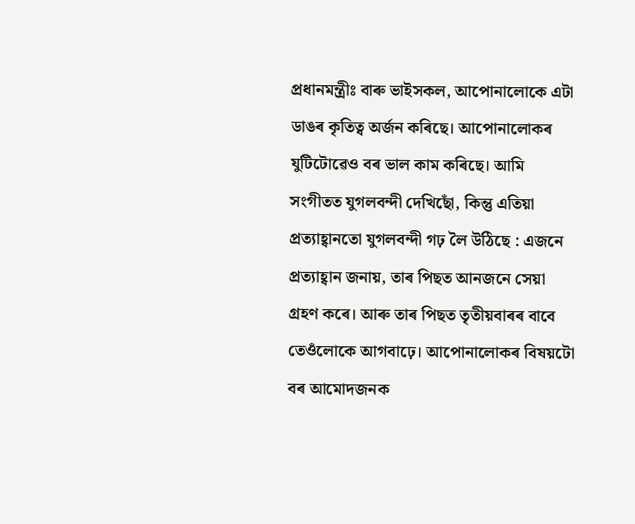প্ৰধানমন্ত্ৰীঃ বাৰু ভাইসকল, আপোনালোকে এটা ডাঙৰ কৃতিত্ব অৰ্জন কৰিছে। আপোনালোকৰ যুটিটোৱেও বৰ ভাল কাম কৰিছে। আমি সংগীতত যুগলবন্দী দেখিছোঁ, কিন্তু এতিয়া প্ৰত্যাহ্বানতো যুগলবন্দী গঢ় লৈ উঠিছে : এজনে প্ৰত্যাহ্বান জনায়, তাৰ পিছত আনজনে সেয়া গ্ৰহণ কৰে। আৰু তাৰ পিছত তৃতীয়বাৰৰ বাবে তেওঁলোকে আগবাঢ়ে। আপোনালোকৰ বিষয়টো বৰ আমোদজনক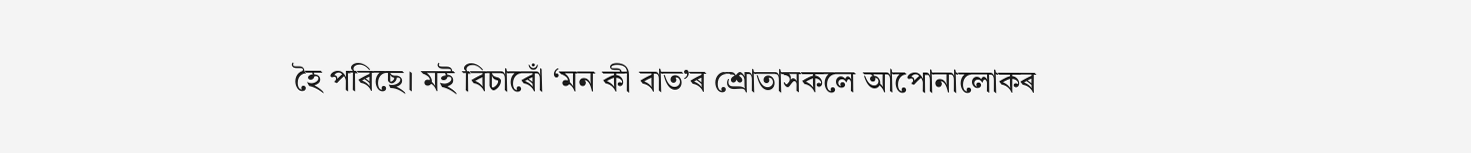হৈ পৰিছে। মই বিচাৰোঁ ‘মন কী বাত’ৰ শ্ৰোতাসকলে আপোনালোকৰ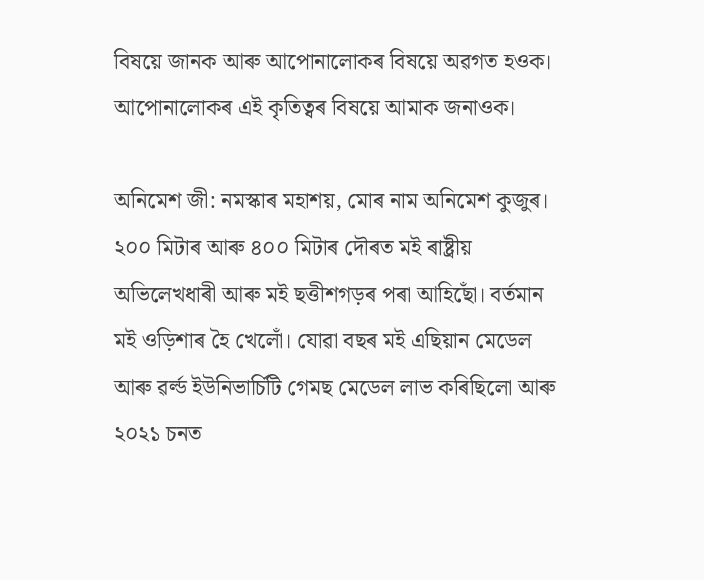বিষয়ে জানক আৰু আপোনালোকৰ বিষয়ে অৱগত হওক। আপোনালোকৰ এই কৃতিত্বৰ বিষয়ে আমাক জনাওক।

অনিমেশ জী: নমস্কাৰ মহাশয়, মোৰ নাম অনিমেশ কুজুৰ। ২০০ মিটাৰ আৰু ৪০০ মিটাৰ দৌৰত মই ৰাষ্ট্ৰীয় অভিলেখধাৰী আৰু মই ছত্তীশগড়ৰ পৰা আহিছোঁ। বৰ্তমান মই ওড়িশাৰ হৈ খেলোঁ। যোৱা বছৰ মই এছিয়ান মেডেল আৰু ৱৰ্ল্ড ইউনিভাৰ্চিটি গেমছ মেডেল লাভ কৰিছিলো আৰু ২০২১ চনত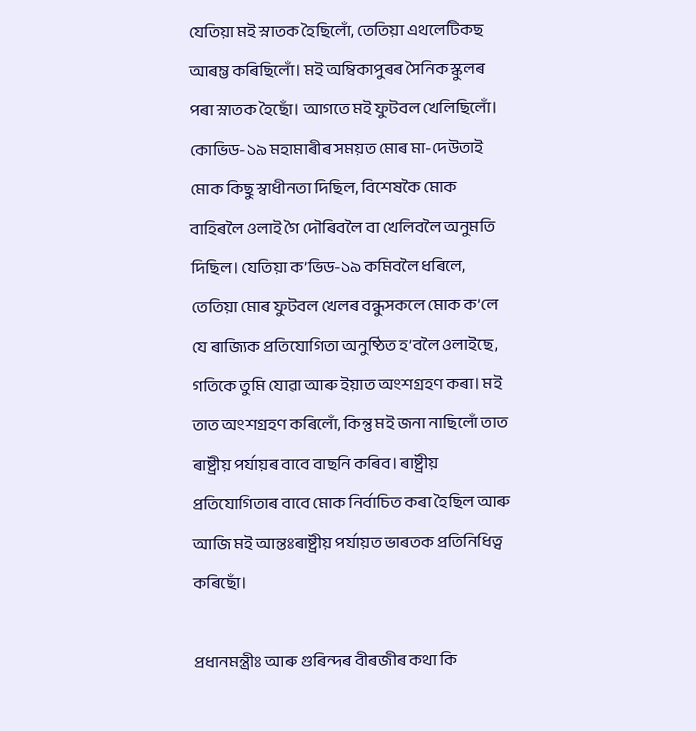যেতিয়া মই স্নাতক হৈছিলোঁ, তেতিয়া এথলেটিকছ আৰম্ভ কৰিছিলোঁ। মই অম্বিকাপুৰৰ সৈনিক স্কুলৰ পৰা স্নাতক হৈছোঁ। আগতে মই ফুটবল খেলিছিলোঁ। কোভিড-১৯ মহামাৰীৰ সময়ত মোৰ মা-দেউতাই মোক কিছু স্বাধীনতা দিছিল, বিশেষকৈ মোক বাহিৰলৈ ওলাই গৈ দৌৰিবলৈ বা খেলিবলৈ অনুমতি দিছিল। যেতিয়া ক’ভিড-১৯ কমিবলৈ ধৰিলে, তেতিয়া মোৰ ফুটবল খেলৰ বন্ধুসকলে মোক ক’লে যে ৰাজ্যিক প্ৰতিযোগিতা অনুষ্ঠিত হ’বলৈ ওলাইছে, গতিকে তুমি যোৱা আৰু ইয়াত অংশগ্ৰহণ কৰা। মই তাত অংশগ্ৰহণ কৰিলোঁ, কিন্তু মই জনা নাছিলোঁ তাত ৰাষ্ট্ৰীয় পৰ্যায়ৰ বাবে বাছনি কৰিব। ৰাষ্ট্ৰীয় প্ৰতিযোগিতাৰ বাবে মোক নিৰ্বাচিত কৰা হৈছিল আৰু আজি মই আন্তঃৰাষ্ট্ৰীয় পৰ্যায়ত ভাৰতক প্ৰতিনিধিত্ব কৰিছোঁ।

প্ৰধানমন্ত্ৰীঃ আৰু গুৰিন্দৰ বীৰজীৰ কথা কি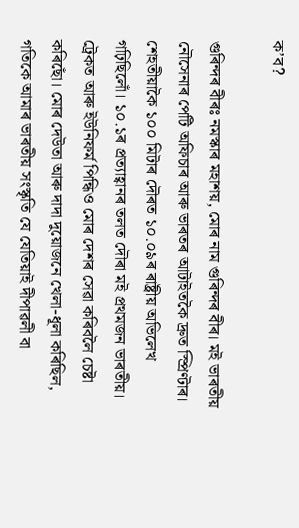ক’ব?

গুৰিন্দৰ বীৰঃ নমস্কাৰ মহাশয়, মোৰ নাম গুৰিন্দৰ বীৰ। মই ভাৰতীয় নৌসেনাৰ পেটি অফিচাৰ আৰু ভাৰতৰ আটাইতকৈ দ্ৰুত স্প্ৰিণ্টাৰ। শেহতীয়াকৈ ১০০ মিটাৰ দৌৰত ১০.০৯ৰ ৰাষ্ট্ৰীয় অভিলেখ গঢ়িছিলোঁ। ১০.১ৰ প্ৰত্যাহ্বানৰ তলত দৌৰা মই প্ৰথমজন ভাৰতীয়। ট্ৰেকত আৰু ইউনিফৰ্ম পিন্ধিও মোৰ দেশৰ সেৱা কৰিবলৈ চেষ্টা কৰিছোঁ। মোৰ দেউতা আৰু দাদা দুয়োজনে খেলা-ধূলা কৰিছিল, গতিকে আমাৰ ভাৰতীয় সংস্কৃতি যে যেতিয়াই দীপাৱলী বা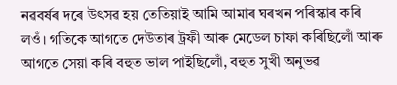নৱবৰ্ষৰ দৰে উৎসৱ হয় তেতিয়াই আমি আমাৰ ঘৰখন পৰিস্কাৰ কৰি লওঁ। গতিকে আগতে দেউতাৰ ট্ৰফী আৰু মেডেল চাফা কৰিছিলোঁ আৰু আগতে সেয়া কৰি বহুত ভাল পাইছিলোঁ, বহুত সুখী অনুভৱ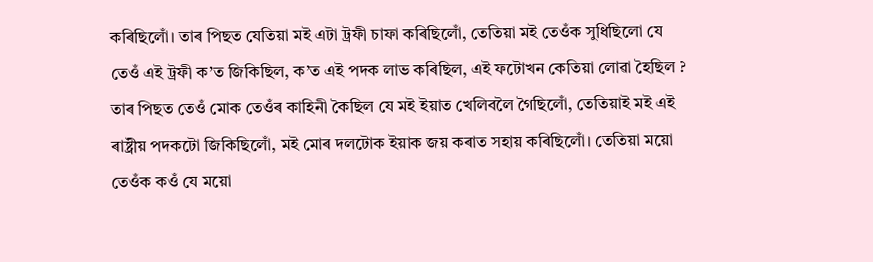কৰিছিলোঁ। তাৰ পিছত যেতিয়া মই এটা ট্ৰফী চাফা কৰিছিলোঁ, তেতিয়া মই তেওঁক সুধিছিলো যে তেওঁ এই ট্ৰফী ক’ত জিকিছিল, ক’ত এই পদক লাভ কৰিছিল, এই ফটোখন কেতিয়া লোৱা হৈছিল ? তাৰ পিছত তেওঁ মোক তেওঁৰ কাহিনী কৈছিল যে মই ইয়াত খেলিবলৈ গৈছিলোঁ, তেতিয়াই মই এই ৰাষ্ট্ৰীয় পদকটো জিকিছিলোঁ, মই মোৰ দলটোক ইয়াক জয় কৰাত সহায় কৰিছিলোঁ। তেতিয়া ময়ো তেওঁক কওঁ যে ময়ো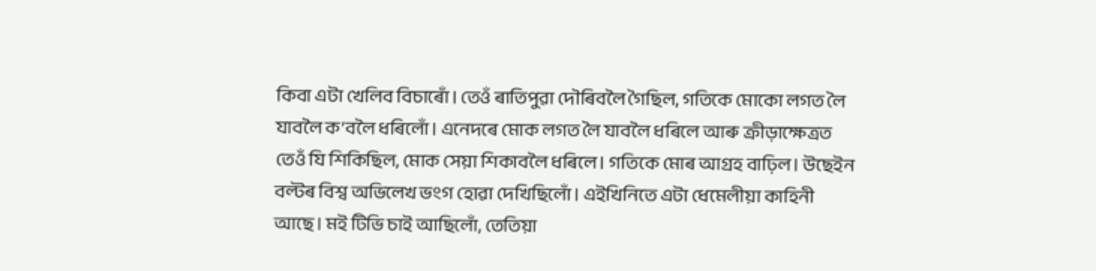কিবা এটা খেলিব বিচাৰোঁ। তেওঁ ৰাতিপুৱা দৌৰিবলৈ গৈছিল, গতিকে মোকো লগত লৈ যাবলৈ ক’বলৈ ধৰিলোঁ। এনেদৰে মোক লগত লৈ যাবলৈ ধৰিলে আৰু ক্ৰীড়াক্ষেত্ৰত তেওঁ যি শিকিছিল, মোক সেয়া শিকাবলৈ ধৰিলে। গতিকে মোৰ আগ্ৰহ বাঢ়িল। উছেইন বল্টৰ বিশ্ব অভিলেখ ভংগ হোৱা দেখিছিলোঁ। এইখিনিতে এটা ধেমেলীয়া কাহিনী আছে। মই টিভি চাই আছিলোঁ, তেতিয়া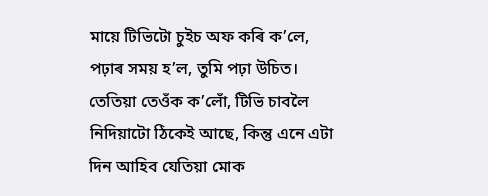মায়ে টিভিটো চুইচ অফ কৰি ক’লে, পঢ়াৰ সময় হ’ল, তুমি পঢ়া উচিত। তেতিয়া তেওঁক ক’লোঁ, টিভি চাবলৈ নিদিয়াটো ঠিকেই আছে, কিন্তু এনে এটা দিন আহিব যেতিয়া মোক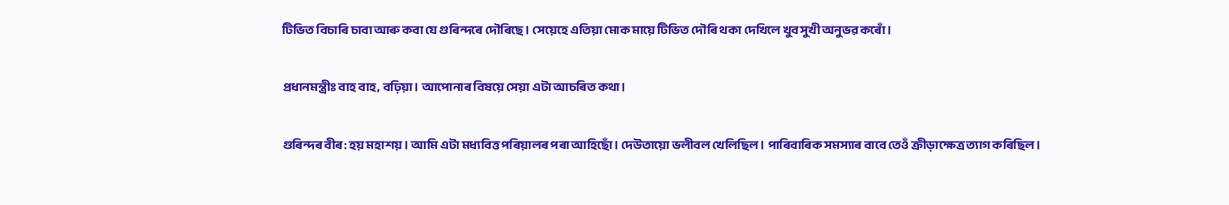টিভিত বিচাৰি চাবা আৰু কবা যে গুৰিন্দৰে দৌৰিছে। সেয়েহে এতিয়া মোক মায়ে টিভিত দৌৰি থকা দেখিলে খুব সুখী অনুভৱ কৰোঁ।

প্ৰধানমন্ত্ৰীঃ বাহ বাহ, বঢ়িয়া। আপোনাৰ বিষয়ে সেয়া এটা আচৰিত কথা।

গুৰিন্দৰ বীৰ: হয় মহাশয়। আমি এটা মধ্যবিত্ত পৰিয়ালৰ পৰা আহিছোঁ। দেউতায়ো ভলীবল খেলিছিল। পাৰিবাৰিক সমস্যাৰ বাবে তেওঁ ক্ৰীড়াক্ষেত্ৰ ত্যাগ কৰিছিল।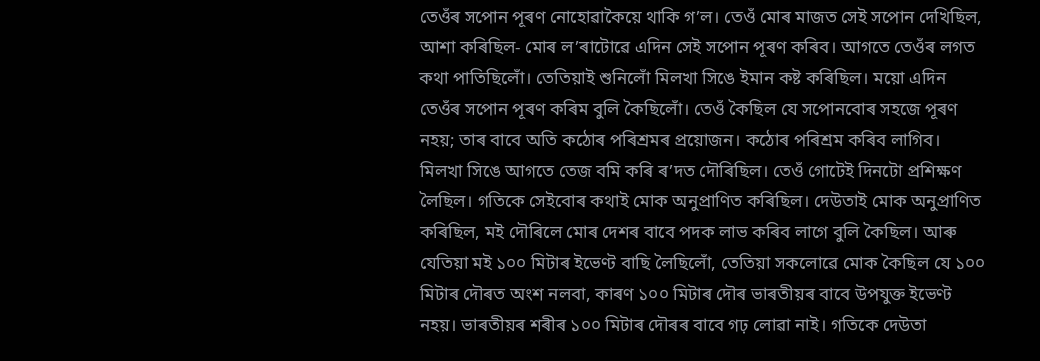তেওঁৰ সপোন পূৰণ নোহোৱাকৈয়ে থাকি গ’ল। তেওঁ মোৰ মাজত সেই সপোন দেখিছিল, আশা কৰিছিল- মোৰ ল’ৰাটোৱে এদিন সেই সপোন পূৰণ কৰিব। আগতে তেওঁৰ লগত কথা পাতিছিলোঁ। তেতিয়াই শুনিলোঁ মিলখা সিঙে ইমান কষ্ট কৰিছিল। ময়ো এদিন তেওঁৰ সপোন পূৰণ কৰিম বুলি কৈছিলোঁ। তেওঁ কৈছিল যে সপোনবোৰ সহজে পূৰণ নহয়; তাৰ বাবে অতি কঠোৰ পৰিশ্ৰমৰ প্ৰয়োজন। কঠোৰ পৰিশ্ৰম কৰিব লাগিব। মিলখা সিঙে আগতে তেজ বমি কৰি ৰ’দত দৌৰিছিল। তেওঁ গোটেই দিনটো প্ৰশিক্ষণ লৈছিল। গতিকে সেইবোৰ কথাই মোক অনুপ্ৰাণিত কৰিছিল। দেউতাই মোক অনুপ্ৰাণিত কৰিছিল, মই দৌৰিলে মোৰ দেশৰ বাবে পদক লাভ কৰিব লাগে বুলি কৈছিল। আৰু যেতিয়া মই ১০০ মিটাৰ ইভেণ্ট বাছি লৈছিলোঁ, তেতিয়া সকলোৱে মোক কৈছিল যে ১০০ মিটাৰ দৌৰত অংশ নলবা, কাৰণ ১০০ মিটাৰ দৌৰ ভাৰতীয়ৰ বাবে উপযুক্ত ইভেণ্ট নহয়। ভাৰতীয়ৰ শৰীৰ ১০০ মিটাৰ দৌৰৰ বাবে গঢ় লোৱা নাই। গতিকে দেউতা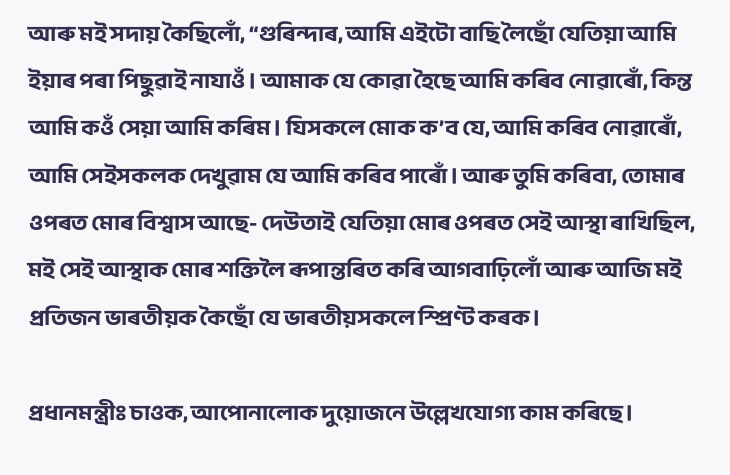আৰু মই সদায় কৈছিলোঁ, “গুৰিন্দাৰ, আমি এইটো বাছি লৈছোঁ যেতিয়া আমি ইয়াৰ পৰা পিছুৱাই নাযাওঁ। আমাক যে কোৱা হৈছে আমি কৰিব নোৱাৰোঁ, কিন্ত আমি কওঁ সেয়া আমি কৰিম। যিসকলে মোক ক’ব যে, আমি কৰিব নোৱাৰোঁ, আমি সেইসকলক দেখুৱাম যে আমি কৰিব পাৰোঁ। আৰু তুমি কৰিবা, তোমাৰ ওপৰত মোৰ বিশ্বাস আছে- দেউতাই যেতিয়া মোৰ ওপৰত সেই আস্থা ৰাখিছিল, মই সেই আস্থাক মোৰ শক্তিলৈ ৰূপান্তৰিত কৰি আগবাঢ়িলোঁ আৰু আজি মই প্ৰতিজন ভাৰতীয়ক কৈছোঁ যে ভাৰতীয়সকলে স্প্ৰিণ্ট কৰক।

প্ৰধানমন্ত্ৰীঃ চাওক, আপোনালোক দুয়োজনে উল্লেখযোগ্য কাম কৰিছে।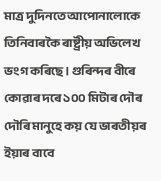মাত্ৰ দুদিনতে আপোনালোকে তিনিবাৰকৈ ৰাষ্ট্ৰীয় অভিলেখ ভংগ কৰিছে। গুৰিন্দৰ বীৰে কোৱাৰ দৰে ১০০ মিটাৰ দৌৰ দৌৰি মানুহে কয় যে ভাৰতীয়ৰ ইয়াৰ বাবে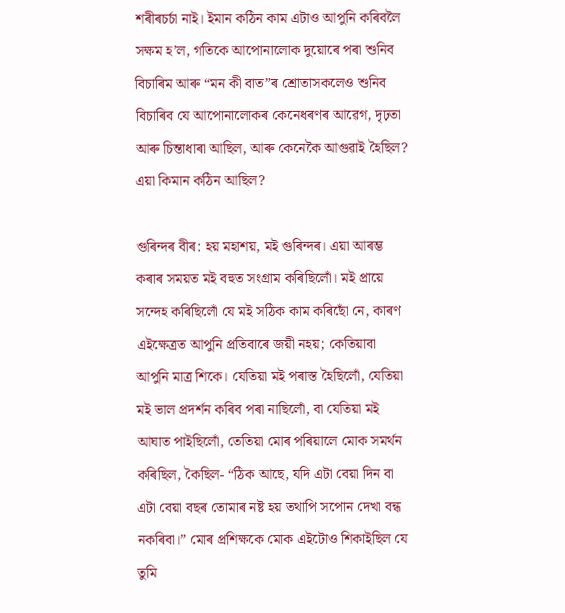শৰীৰচৰ্চা নাই। ইমান কঠিন কাম এটাও আপুনি কৰিবলৈ সক্ষম হ’ল, গতিকে আপোনালোক দুয়োৰে পৰা শুনিব বিচাৰিম আৰু “মন কী বাত”ৰ শ্ৰোতাসকলেও শুনিব বিচাৰিব যে আপোনালোকৰ কেনেধৰণৰ আৱেগ, দৃঢ়তা আৰু চিন্তাধাৰা আছিল, আৰু কেনেকৈ আগুৱাই হৈছিল? এয়া কিমান কঠিন আছিল?

গুৰিন্দৰ বীৰ: হয় মহাশয়, মই গুৰিন্দৰ। এয়া আৰম্ভ কৰাৰ সময়ত মই বহুত সংগ্ৰাম কৰিছিলোঁ। মই প্ৰায়ে সন্দেহ কৰিছিলোঁ যে মই সঠিক কাম কৰিছোঁ নে, কাৰণ এইক্ষেত্ৰত আপুনি প্ৰতিবাৰে জয়ী নহয়; কেতিয়াবা আপুনি মাত্ৰ শিকে। যেতিয়া মই পৰাস্ত হৈছিলোঁ, যেতিয়া মই ভাল প্ৰদৰ্শন কৰিব পৰা নাছিলোঁ, বা যেতিয়া মই আঘাত পাইছিলোঁ, তেতিয়া মোৰ পৰিয়ালে মোক সমৰ্থন কৰিছিল, কৈছিল- “ঠিক আছে, যদি এটা বেয়া দিন বা এটা বেয়া বছৰ তোমাৰ নষ্ট হয় তথাপি সপোন দেখা বন্ধ নকৰিবা।” মোৰ প্ৰশিক্ষকে মোক এইটোও শিকাইছিল যে তুমি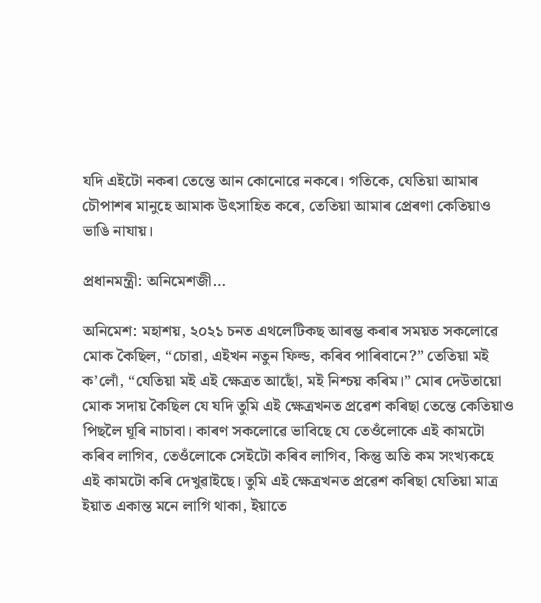যদি এইটো নকৰা তেন্তে আন কোনোৱে নকৰে। গতিকে, যেতিয়া আমাৰ চৌপাশৰ মানুহে আমাক উৎসাহিত কৰে, তেতিয়া আমাৰ প্ৰেৰণা কেতিয়াও ভাঙি নাযায়।

প্ৰধানমন্ত্ৰী: অনিমেশজী…

অনিমেশ: মহাশয়, ২০২১ চনত এথলেটিকছ আৰম্ভ কৰাৰ সময়ত সকলোৱে মোক কৈছিল, “চোৱা, এইখন নতুন ফিল্ড, কৰিব পাৰিবানে?” তেতিয়া মই ক’লোঁ, “যেতিয়া মই এই ক্ষেত্ৰত আছোঁ, মই নিশ্চয় কৰিম।” মোৰ দেউতায়ো মোক সদায় কৈছিল যে যদি তুমি এই ক্ষেত্ৰখনত প্ৰৱেশ কৰিছা তেন্তে কেতিয়াও পিছলৈ ঘূৰি নাচাবা। কাৰণ সকলোৱে ভাবিছে যে তেওঁলোকে এই কামটো কৰিব লাগিব, তেওঁলোকে সেইটো কৰিব লাগিব, কিন্তু অতি কম সংখ্যকহে এই কামটো কৰি দেখুৱাইছে। তুমি এই ক্ষেত্ৰখনত প্ৰৱেশ কৰিছা যেতিয়া মাত্ৰ ইয়াত একান্ত মনে লাগি থাকা, ইয়াতে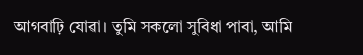আগবাঢ়ি যোৱা। তুমি সকলো সুবিধা পাবা, আমি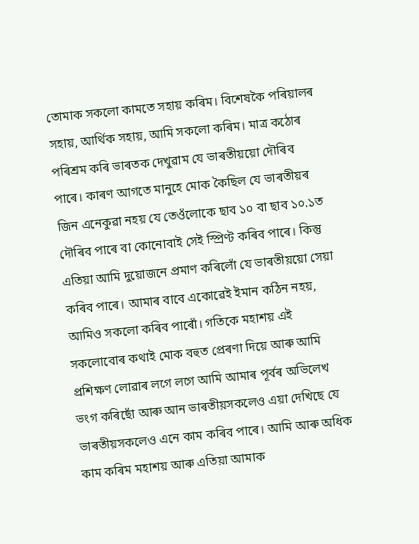তোমাক সকলো কামতে সহায় কৰিম। বিশেষকৈ পৰিয়ালৰ সহায়, আৰ্থিক সহায়, আমি সকলো কৰিম। মাত্ৰ কঠোৰ পৰিশ্ৰম কৰি ভাৰতক দেখুৱাম যে ভাৰতীয়য়ো দৌৰিব পাৰে। কাৰণ আগতে মানুহে মোক কৈছিল যে ভাৰতীয়ৰ জিন এনেকুৱা নহয় যে তেওঁলোকে ছাব ১০ বা ছাব ১০.১ত দৌৰিব পাৰে বা কোনোবাই সেই স্প্ৰিণ্ট কৰিব পাৰে। কিন্তু এতিয়া আমি দুয়োজনে প্ৰমাণ কৰিলোঁ যে ভাৰতীয়য়ো সেয়া কৰিব পাৰে। আমাৰ বাবে একোৱেই ইমান কঠিন নহয়, আমিও সকলো কৰিব পাৰোঁ। গতিকে মহাশয় এই সকলোবোৰ কথাই মোক বহুত প্ৰেৰণা দিয়ে আৰু আমি প্ৰশিক্ষণ লোৱাৰ লগে লগে আমি আমাৰ পূৰ্বৰ অভিলেখ ভংগ কৰিছোঁ আৰু আন ভাৰতীয়সকলেও এয়া দেখিছে যে ভাৰতীয়সকলেও এনে কাম কৰিব পাৰে। আমি আৰু অধিক কাম কৰিম মহাশয় আৰু এতিয়া আমাক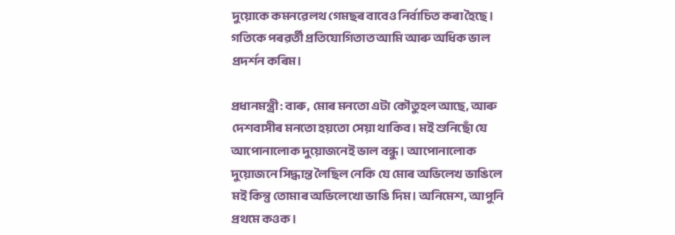দুয়োকে কমনৱেলথ গেমছৰ বাবেও নিৰ্বাচিত কৰা হৈছে। গতিকে পৰৱৰ্তী প্ৰতিযোগিতাত আমি আৰু অধিক ভাল প্ৰদৰ্শন কৰিম।

প্ৰধানমন্ত্ৰী : বাৰু, মোৰ মনতো এটা কৌতুহল আছে, আৰু দেশবাসীৰ মনতো হয়তো সেয়া থাকিব। মই শুনিছোঁ যে আপোনালোক দুয়োজনেই ভাল বন্ধু। আপোনালোক দুয়োজনে সিদ্ধান্ত লৈছিল নেকি যে মোৰ অভিলেখ ভাঙিলে মই কিন্তু তোমাৰ অভিলেখো ভাঙি দিম। অনিমেশ, আপুনি প্ৰথমে কওক।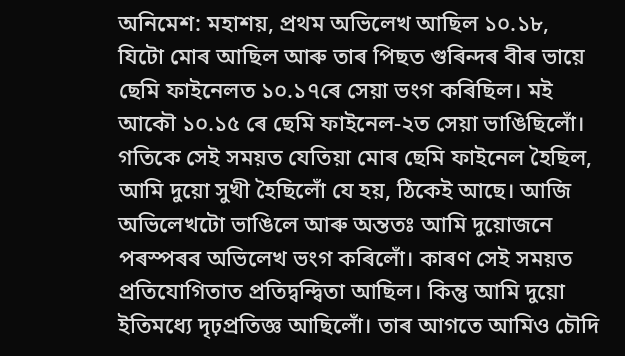অনিমেশ: মহাশয়, প্ৰথম অভিলেখ আছিল ১০.১৮, যিটো মোৰ আছিল আৰু তাৰ পিছত গুৰিন্দৰ বীৰ ভায়ে ছেমি ফাইনেলত ১০.১৭ৰে সেয়া ভংগ কৰিছিল। মই আকৌ ১০.১৫ ৰে ছেমি ফাইনেল-২ত সেয়া ভাঙিছিলোঁ। গতিকে সেই সময়ত যেতিয়া মোৰ ছেমি ফাইনেল হৈছিল, আমি দুয়ো সুখী হৈছিলোঁ যে হয়, ঠিকেই আছে। আজি অভিলেখটো ভাঙিলে আৰু অন্ততঃ আমি দুয়োজনে পৰস্পৰৰ অভিলেখ ভংগ কৰিলোঁ। কাৰণ সেই সময়ত প্ৰতিযোগিতাত প্ৰতিদ্বন্দ্বিতা আছিল। কিন্তু আমি দুয়ো ইতিমধ্যে দৃঢ়প্ৰতিজ্ঞ আছিলোঁ। তাৰ আগতে আমিও চৌদি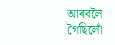আৰবলৈ গৈছিলোঁ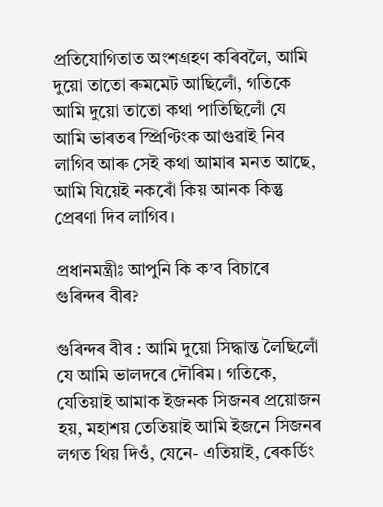প্ৰতিযোগিতাত অংশগ্ৰহণ কৰিবলৈ, আমি দুয়ো তাতো ৰুমমেট আছিলোঁ, গতিকে আমি দুয়ো তাতো কথা পাতিছিলোঁ যে আমি ভাৰতৰ স্প্ৰিণ্টিংক আগুৱাই নিব লাগিব আৰু সেই কথা আমাৰ মনত আছে, আমি যিয়েই নকৰোঁ কিয় আনক কিন্তু প্ৰেৰণা দিব লাগিব।

প্ৰধানমন্ত্ৰীঃ আপুনি কি ক’ব বিচাৰে গুৰিন্দৰ বীৰ?

গুৰিন্দৰ বীৰ : আমি দুয়ো সিদ্ধান্ত লৈছিলোঁ যে আমি ভালদৰে দৌৰিম। গতিকে,  যেতিয়াই আমাক ইজনক সিজনৰ প্ৰয়োজন হয়, মহাশয় তেতিয়াই আমি ইজনে সিজনৰ লগত থিয় দিওঁ, যেনে- এতিয়াই, ৰেকৰ্ডিং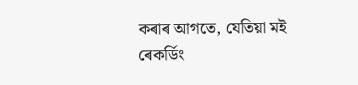কৰাৰ আগতে, যেতিয়া মই ৰেকৰ্ডিং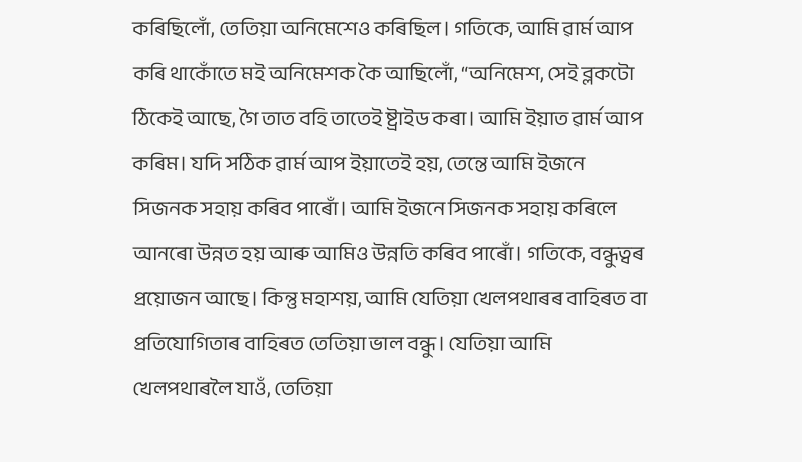কৰিছিলোঁ, তেতিয়া অনিমেশেও কৰিছিল। গতিকে, আমি ৱাৰ্ম আপ কৰি থাকোঁতে মই অনিমেশক কৈ আছিলোঁ, “অনিমেশ, সেই ব্লকটো ঠিকেই আছে, গৈ তাত বহি তাতেই ষ্ট্ৰাইড কৰা। আমি ইয়াত ৱাৰ্ম আপ কৰিম। যদি সঠিক ৱাৰ্ম আপ ইয়াতেই হয়, তেন্তে আমি ইজনে সিজনক সহায় কৰিব পাৰোঁ। আমি ইজনে সিজনক সহায় কৰিলে আনৰো উন্নত হয় আৰু আমিও উন্নতি কৰিব পাৰোঁ। গতিকে, বন্ধুত্বৰ প্ৰয়োজন আছে। কিন্তু মহাশয়, আমি যেতিয়া খেলপথাৰৰ বাহিৰত বা প্ৰতিযোগিতাৰ বাহিৰত তেতিয়া ভাল বন্ধু। যেতিয়া আমি খেলপথাৰলৈ যাওঁ, তেতিয়া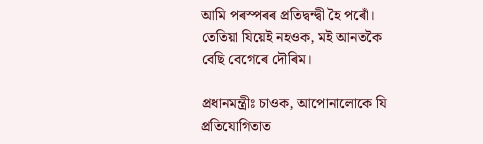আমি পৰস্পৰৰ প্ৰতিদ্বন্দ্বী হৈ পৰোঁ। তেতিয়া যিয়েই নহওক, মই আনতকৈ বেছি বেগেৰে দৌৰিম।

প্ৰধানমন্ত্ৰীঃ চাওক, আপোনালোকে যি প্ৰতিযোগিতাত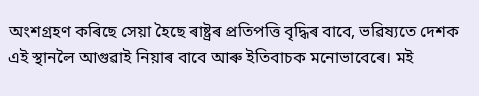অংশগ্ৰহণ কৰিছে সেয়া হৈছে ৰাষ্ট্ৰৰ প্ৰতিপত্তি বৃদ্ধিৰ বাবে, ভৱিষ্যতে দেশক এই স্থানলৈ আগুৱাই নিয়াৰ বাবে আৰু ইতিবাচক মনোভাবেৰে। মই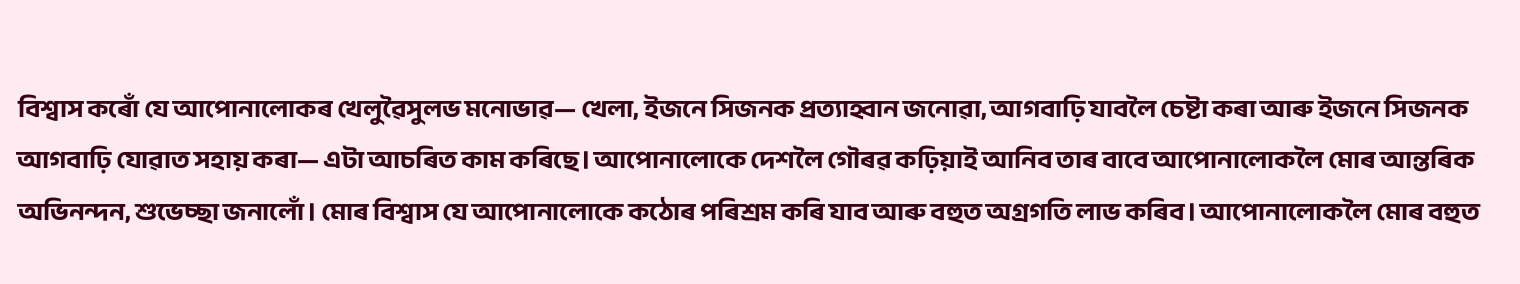বিশ্বাস কৰোঁ যে আপোনালোকৰ খেলুৱৈসুলভ মনোভাৱ— খেলা, ইজনে সিজনক প্ৰত্যাহ্বান জনোৱা, আগবাঢ়ি যাবলৈ চেষ্টা কৰা আৰু ইজনে সিজনক আগবাঢ়ি যোৱাত সহায় কৰা— এটা আচৰিত কাম কৰিছে। আপোনালোকে দেশলৈ গৌৰৱ কঢ়িয়াই আনিব তাৰ বাবে আপোনালোকলৈ মোৰ আন্তৰিক অভিনন্দন, শুভেচ্ছা জনালোঁ। মোৰ বিশ্বাস যে আপোনালোকে কঠোৰ পৰিশ্ৰম কৰি যাব আৰু বহুত অগ্ৰগতি লাভ কৰিব। আপোনালোকলৈ মোৰ বহুত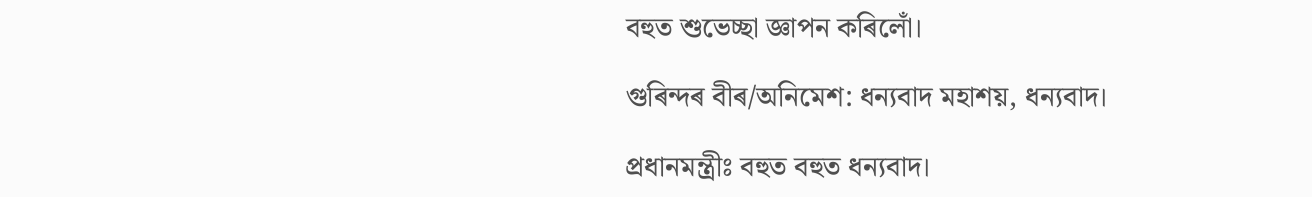বহুত শুভেচ্ছা জ্ঞাপন কৰিলোঁ।

গুৰিন্দৰ বীৰ/অনিমেশ: ধন্যবাদ মহাশয়, ধন্যবাদ।

প্ৰধানমন্ত্ৰীঃ বহুত বহুত ধন্যবাদ।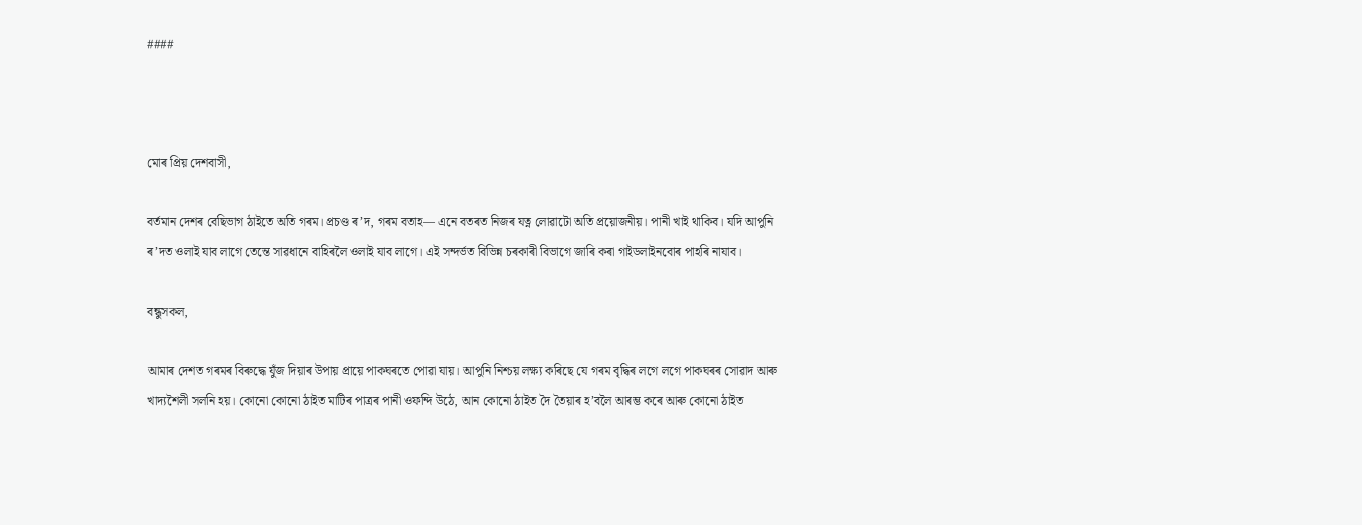####



মোৰ প্ৰিয় দেশবাসী,

বৰ্তমান দেশৰ বেছিভাগ ঠাইতে অতি গৰম। প্ৰচণ্ড ৰ’দ, গৰম বতাহ— এনে বতৰত নিজৰ যত্ন লোৱাটো অতি প্ৰয়োজনীয়। পানী খাই থাকিব। যদি আপুনি ৰ’দত ওলাই যাব লাগে তেন্তে সাৱধানে বাহিৰলৈ ওলাই যাব লাগে। এই সন্দৰ্ভত বিভিন্ন চৰকাৰী বিভাগে জাৰি কৰা গাইডলাইনবোৰ পাহৰি নাযাব।

বন্ধুসকল,

আমাৰ দেশত গৰমৰ বিৰুদ্ধে যুঁজ দিয়াৰ উপায় প্ৰায়ে পাকঘৰতে পোৱা যায়। আপুনি নিশ্চয় লক্ষ্য কৰিছে যে গৰম বৃদ্ধিৰ লগে লগে পাকঘৰৰ সোৱাদ আৰু খাদ্যশৈলী সলনি হয়। কোনো কোনো ঠাইত মাটিৰ পাত্ৰৰ পানী ওফন্দি উঠে, আন কোনো ঠাইত দৈ তৈয়াৰ হ’বলৈ আৰম্ভ কৰে আৰু কোনো ঠাইত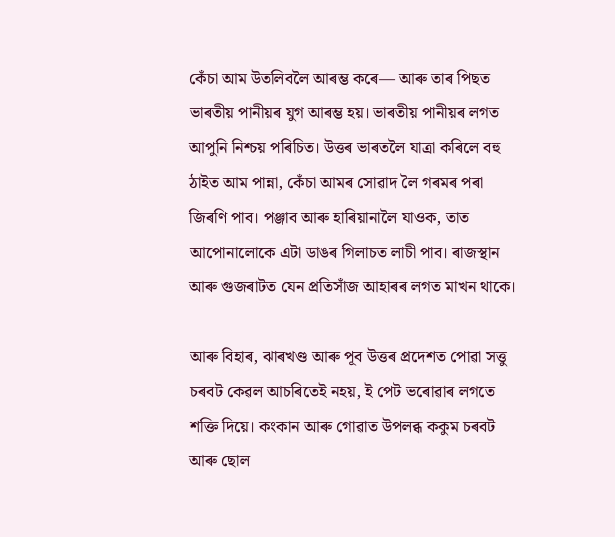কেঁচা আম উতলিবলৈ আৰম্ভ কৰে— আৰু তাৰ পিছত ভাৰতীয় পানীয়ৰ যুগ আৰম্ভ হয়। ভাৰতীয় পানীয়ৰ লগত আপুনি নিশ্চয় পৰিচিত। উত্তৰ ভাৰতলৈ যাত্ৰা কৰিলে বহু ঠাইত আম পান্না, কেঁচা আমৰ সোৱাদ লৈ গৰমৰ পৰা জিৰণি পাব। পঞ্জাব আৰু হাৰিয়ানালৈ যাওক, তাত আপোনালোকে এটা ডাঙৰ গিলাচত লাচী পাব। ৰাজস্থান আৰু গুজৰাটত যেন প্ৰতিসাঁজ আহাৰৰ লগত মাখন থাকে।

আৰু বিহাৰ, ঝাৰখণ্ড আৰু পূব উত্তৰ প্ৰদেশত পোৱা সত্তু চৰবট কেৱল আচৰিতেই নহয়, ই পেট ভৰোৱাৰ লগতে শক্তি দিয়ে। কংকান আৰু গোৱাত উপলব্ধ ককুম চৰবট আৰু ছোল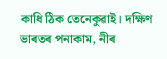কাধি ঠিক তেনেকুৱাই। দক্ষিণ ভাৰতৰ পনাকাম, নীৰ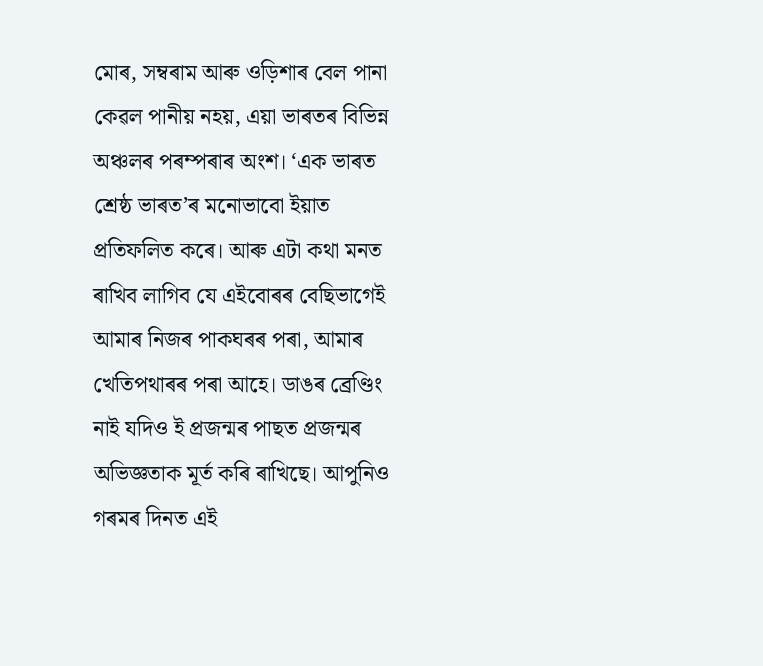মোৰ, সম্বৰাম আৰু ওড়িশাৰ বেল পানা কেৱল পানীয় নহয়, এয়া ভাৰতৰ বিভিন্ন অঞ্চলৰ পৰম্পৰাৰ অংশ। ‘এক ভাৰত শ্ৰেষ্ঠ ভাৰত’ৰ মনোভাবো ইয়াত প্ৰতিফলিত কৰে। আৰু এটা কথা মনত ৰাখিব লাগিব যে এইবোৰৰ বেছিভাগেই আমাৰ নিজৰ পাকঘৰৰ পৰা, আমাৰ খেতিপথাৰৰ পৰা আহে। ডাঙৰ ব্ৰেণ্ডিং নাই যদিও ই প্ৰজন্মৰ পাছত প্ৰজন্মৰ অভিজ্ঞতাক মূৰ্ত কৰি ৰাখিছে। আপুনিও গৰমৰ দিনত এই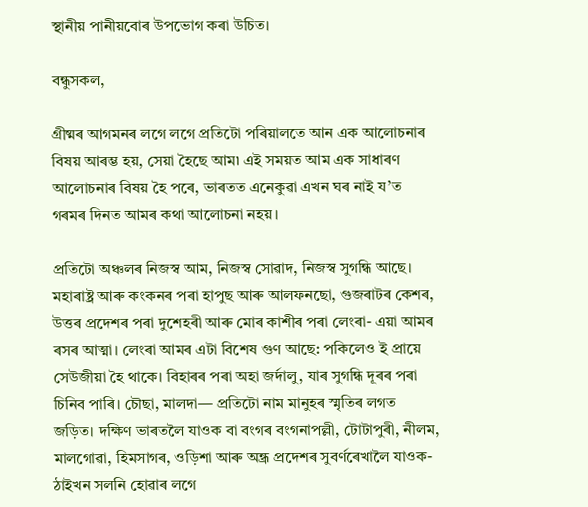স্থানীয় পানীয়বোৰ উপভোগ কৰা উচিত।

বন্ধুসকল,

গ্রীষ্মৰ আগমনৰ লগে লগে প্রতিটো পৰিয়ালতে আন এক আলোচনাৰ বিষয় আৰম্ভ হয়, সেয়া হৈছে আম৷ এই সময়ত আম এক সাধাৰণ আলোচনাৰ বিষয় হৈ পৰে, ভাৰতত এনেকুৱা এখন ঘৰ নাই য’ত গৰমৰ দিনত আমৰ কথা আলোচনা নহয়।

প্ৰতিটো অঞ্চলৰ নিজস্ব আম, নিজস্ব সোৱাদ, নিজস্ব সুগন্ধি আছে। মহাৰাষ্ট্ৰ আৰু কংকনৰ পৰা হাপুছ আৰু আলফনছো, গুজৰাটৰ কেশৰ, উত্তৰ প্ৰদেশৰ পৰা দুশেহৰী আৰু মোৰ কাশীৰ পৰা লেংৰা- এয়া আমৰ ৰসৰ আত্মা। লেংৰা আমৰ এটা বিশেষ গুণ আছে: পকিলেও ই প্ৰায়ে সেউজীয়া হৈ থাকে। বিহাৰৰ পৰা অহা জৰ্দালু, যাৰ সুগন্ধি দূৰৰ পৰা চিনিব পাৰি। চৌছা, মালদা— প্ৰতিটো নাম মানুহৰ স্মৃতিৰ লগত জড়িত। দক্ষিণ ভাৰতলৈ যাওক বা বংগৰ বংগনাপল্লী, টোটাপুৰী, নীলম, মালগোৱা, হিমসাগৰ, ওড়িশা আৰু অন্ধ্ৰ প্ৰদেশৰ সুবৰ্ণৰেখালৈ যাওক- ঠাইখন সলনি হোৱাৰ লগে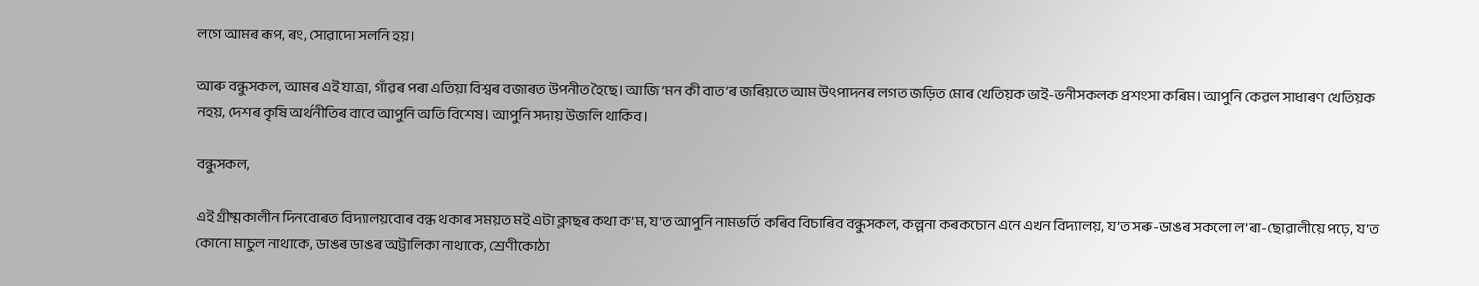লগে আমৰ ৰূপ, ৰং, সোৱাদো সলনি হয়।

আৰু বন্ধুসকল, আমৰ এই যাত্ৰা, গাঁৱৰ পৰা এতিয়া বিশ্বৰ বজাৰত উপনীত হৈছে। আজি ‘মন কী বাত’ৰ জৰিয়তে আম উৎপাদনৰ লগত জড়িত মোৰ খেতিয়ক ভাই-ভনীসকলক প্ৰশংসা কৰিম। আপুনি কেৱল সাধাৰণ খেতিয়ক নহয়, দেশৰ কৃষি অৰ্থনীতিৰ বাবে আপুনি অতি বিশেষ। আপুনি সদায় উজলি থাকিব।

বন্ধুসকল,

এই গ্ৰীষ্মকালীন দিনবোৰত বিদ্যালয়বোৰ বন্ধ থকাৰ সময়ত মই এটা ক্লাছৰ কথা ক’ম, য’ত আপুনি নামভৰ্তি কৰিব বিচাৰিব বন্ধুসকল, কল্পনা কৰকচোন এনে এখন বিদ্যালয়, য’ত সৰু-ডাঙৰ সকলো ল’ৰা-ছোৱালীয়ে পঢ়ে, য’ত কোনো মাচুল নাথাকে, ডাঙৰ ডাঙৰ অট্টালিকা নাথাকে, শ্ৰেণীকোঠা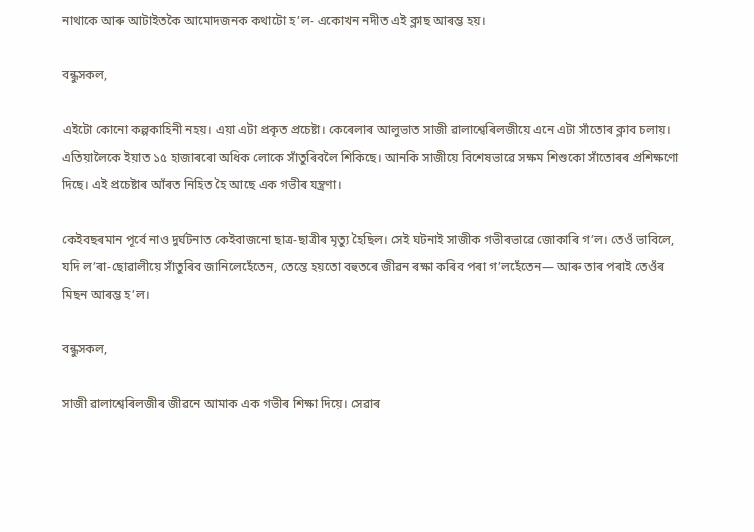নাথাকে আৰু আটাইতকৈ আমোদজনক কথাটো হ’ল- একোখন নদীত এই ক্লাছ আৰম্ভ হয়।

বন্ধুসকল,

এইটো কোনো কল্পকাহিনী নহয়। এয়া এটা প্ৰকৃত প্ৰচেষ্টা। কেৰেলাৰ আলুভাত সাজী ৱালাশ্বেৰিলজীয়ে এনে এটা সাঁতোৰ ক্লাব চলায়। এতিয়ালৈকে ইয়াত ১৫ হাজাৰৰো অধিক লোকে সাঁতুৰিবলৈ শিকিছে। আনকি সাজীয়ে বিশেষভাৱে সক্ষম শিশুকো সাঁতোৰৰ প্ৰশিক্ষণো দিছে। এই প্ৰচেষ্টাৰ আঁৰত নিহিত হৈ আছে এক গভীৰ যন্ত্ৰণা।

কেইবছৰমান পূৰ্বে নাও দুৰ্ঘটনাত কেইবাজনো ছাত্ৰ-ছাত্ৰীৰ মৃত্যু হৈছিল। সেই ঘটনাই সাজীক গভীৰভাৱে জোকাৰি গ’ল। তেওঁ ভাবিলে, যদি ল’ৰা-ছোৱালীয়ে সাঁতুৰিব জানিলেহেঁতেন, তেন্তে হয়তো বহুতৰে জীৱন ৰক্ষা কৰিব পৰা গ’লহেঁতেন— আৰু তাৰ পৰাই তেওঁৰ মিছন আৰম্ভ হ’ল।

বন্ধুসকল,

সাজী ৱালাশ্বেৰিলজীৰ জীৱনে আমাক এক গভীৰ শিক্ষা দিয়ে। সেৱাৰ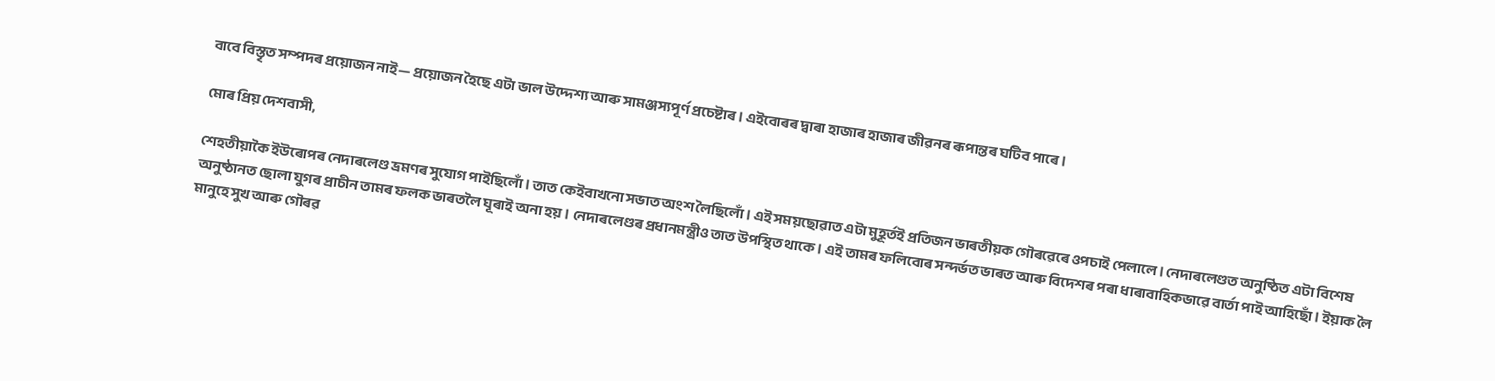বাবে বিস্তৃত সম্পদৰ প্ৰয়োজন নাই— প্ৰয়োজন হৈছে এটা ভাল উদ্দেশ্য আৰু সামঞ্জস্যপূৰ্ণ প্ৰচেষ্টাৰ। এইবোৰৰ দ্বাৰা হাজাৰ হাজাৰ জীৱনৰ ৰূপান্তৰ ঘটিব পাৰে।

মোৰ প্ৰিয় দেশবাসী,

শেহতীয়াকৈ ইউৰোপৰ নেদাৰলেণ্ড ভ্ৰমণৰ সুযোগ পাইছিলোঁ। তাত কেইবাখনো সভাত অংশ লৈছিলোঁ। এই সময়ছোৱাত এটা মুহূৰ্তই প্ৰতিজন ভাৰতীয়ক গৌৰৱেৰে ওপচাই পেলালে। নেদাৰলেণ্ডত অনুষ্ঠিত এটা বিশেষ অনুষ্ঠানত ছোলা যুগৰ প্ৰাচীন তামৰ ফলক ভাৰতলৈ ঘূৰাই অনা হয়। নেদাৰলেণ্ডৰ প্ৰধানমন্ত্ৰীও তাত উপস্থিত থাকে। এই তামৰ ফলিবোৰ সন্দৰ্ভত ভাৰত আৰু বিদেশৰ পৰা ধাৰাবাহিকভাৱে বাৰ্তা পাই আহিছোঁ। ইয়াক লৈ মানুহে সুখ আৰু গৌৰৱ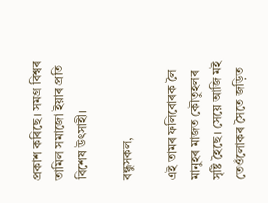প্ৰকাশ কৰিছে। সমগ্ৰ বিশ্বৰ তামিল সমাজো ইয়াৰ প্ৰতি বিশেষ উৎসাহী।

বন্ধুসকল,

এই তামৰ ফলিবোৰক লৈ মানুহৰ মাজত কৌতুহলৰ সৃষ্টি হৈছে। সেয়ে আজি মই তেওঁলোকৰ সৈতে জড়িত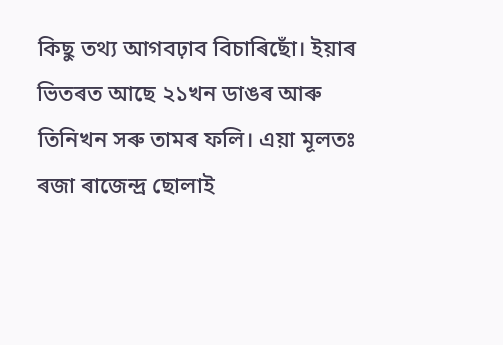কিছু তথ্য আগবঢ়াব বিচাৰিছোঁ। ইয়াৰ ভিতৰত আছে ২১খন ডাঙৰ আৰু তিনিখন সৰু তামৰ ফলি। এয়া মূলতঃ ৰজা ৰাজেন্দ্ৰ ছোলাই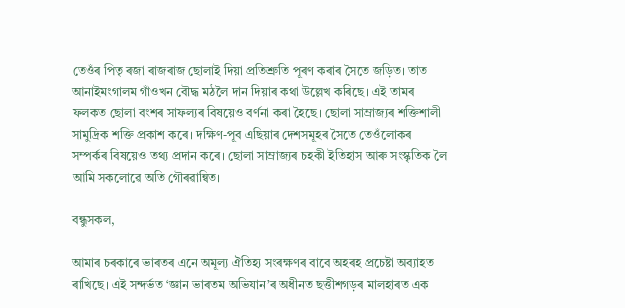তেওঁৰ পিতৃ ৰজা ৰাজৰাজ ছোলাই দিয়া প্ৰতিশ্ৰুতি পূৰণ কৰাৰ সৈতে জড়িত। তাত আনাইমংগালম গাঁওখন বৌদ্ধ মঠলৈ দান দিয়াৰ কথা উল্লেখ কৰিছে। এই তামৰ ফলকত ছোলা বংশৰ সাফল্যৰ বিষয়েও বৰ্ণনা কৰা হৈছে। ছোলা সাম্ৰাজ্যৰ শক্তিশালী সামুদ্ৰিক শক্তি প্ৰকাশ কৰে। দক্ষিণ-পূব এছিয়াৰ দেশসমূহৰ সৈতে তেওঁলোকৰ সম্পৰ্কৰ বিষয়েও তথ্য প্ৰদান কৰে। ছোলা সাম্ৰাজ্যৰ চহকী ইতিহাস আৰু সংস্কৃতিক লৈ আমি সকলোৱে অতি গৌৰৱান্বিত।

বন্ধুসকল,

আমাৰ চৰকাৰে ভাৰতৰ এনে অমূল্য ঐতিহ্য সংৰক্ষণৰ বাবে অহৰহ প্ৰচেষ্টা অব্যাহত ৰাখিছে। এই সন্দৰ্ভত ‘জ্ঞান ভাৰতম অভিযান’ৰ অধীনত ছত্তীশগড়ৰ মালহাৰত এক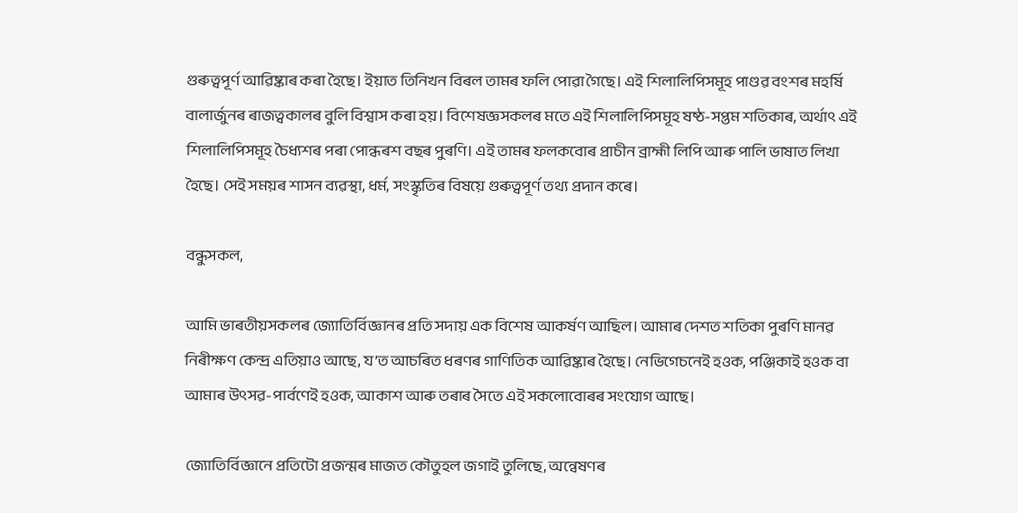গুৰুত্বপূৰ্ণ আৱিষ্কাৰ কৰা হৈছে। ইয়াত তিনিখন বিৰল তামৰ ফলি পোৱা গৈছে। এই শিলালিপিসমূহ পাণ্ডৱ বংশৰ মহৰ্ষি বালাৰ্জুনৰ ৰাজত্বকালৰ বুলি বিশ্বাস কৰা হয়। বিশেষজ্ঞসকলৰ মতে এই শিলালিপিসমূহ ষষ্ঠ-সপ্তম শতিকাৰ, অৰ্থাৎ এই শিলালিপিসমূহ চৈধ্যশৰ পৰা পোন্ধৰশ বছৰ পুৰণি। এই তামৰ ফলকবোৰ প্ৰাচীন ব্ৰাহ্মী লিপি আৰু পালি ভাষাত লিখা হৈছে। সেই সময়ৰ শাসন ব্যৱস্থা, ধৰ্ম, সংস্কৃতিৰ বিষয়ে গুৰুত্বপূৰ্ণ তথ্য প্ৰদান কৰে।

বন্ধুসকল,

আমি ভাৰতীয়সকলৰ জ্যোতিৰ্বিজ্ঞানৰ প্ৰতি সদায় এক বিশেষ আকৰ্ষণ আছিল। আমাৰ দেশত শতিকা পুৰণি মানৱ নিৰীক্ষণ কেন্দ্ৰ এতিয়াও আছে, য’ত আচৰিত ধৰণৰ গাণিতিক আৱিষ্কাৰ হৈছে। নেভিগেচনেই হওক, পঞ্জিকাই হওক বা আমাৰ উৎসৱ-পাৰ্বণেই হওক, আকাশ আৰু তৰাৰ সৈতে এই সকলোবোৰৰ সংযোগ আছে।

জ্যোতিৰ্বিজ্ঞানে প্ৰতিটো প্ৰজন্মৰ মাজত কৌতুহল জগাই তুলিছে, অন্বেষণৰ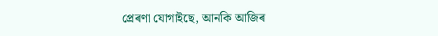প্ৰেৰণা যোগাইছে, আনকি আজিৰ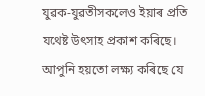যুৱক-যুৱতীসকলেও ইয়াৰ প্ৰতি যথেষ্ট উৎসাহ প্ৰকাশ কৰিছে। আপুনি হয়তো লক্ষ্য কৰিছে যে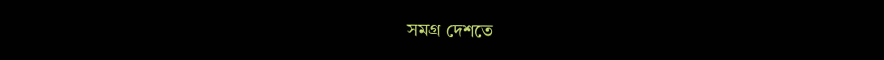সমগ্ৰ দেশতে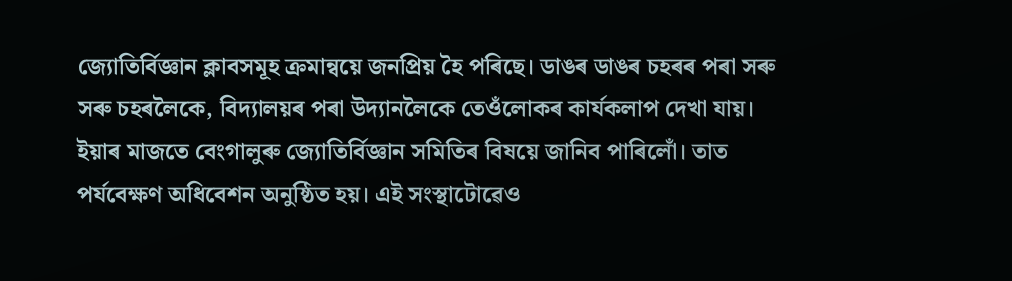জ্যোতিৰ্বিজ্ঞান ক্লাবসমূহ ক্ৰমান্বয়ে জনপ্ৰিয় হৈ পৰিছে। ডাঙৰ ডাঙৰ চহৰৰ পৰা সৰু সৰু চহৰলৈকে, বিদ্যালয়ৰ পৰা উদ্যানলৈকে তেওঁলোকৰ কাৰ্যকলাপ দেখা যায়। ইয়াৰ মাজতে বেংগালুৰু জ্যোতিৰ্বিজ্ঞান সমিতিৰ বিষয়ে জানিব পাৰিলোঁ। তাত পৰ্যবেক্ষণ অধিবেশন অনুষ্ঠিত হয়। এই সংস্থাটোৱেও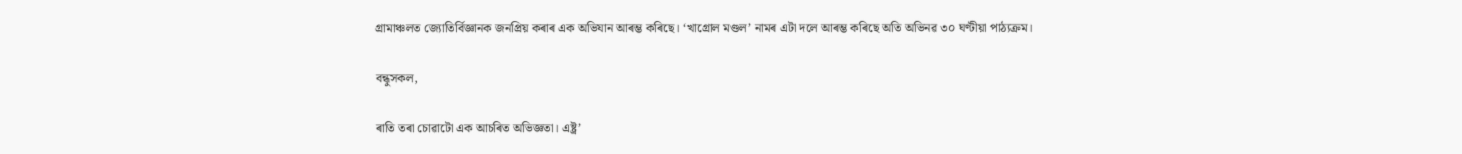গ্ৰামাঞ্চলত জ্যোতিৰ্বিজ্ঞানক জনপ্ৰিয় কৰাৰ এক অভিযান আৰম্ভ কৰিছে। ‘খাগ্ৰোল মণ্ডল’ নামৰ এটা দলে আৰম্ভ কৰিছে অতি অভিনৱ ৩০ ঘণ্টীয়া পাঠ্যক্ৰম।

বন্ধুসকল,

ৰাতি তৰা চোৱাটো এক আচৰিত অভিজ্ঞতা। এষ্ট্ৰ’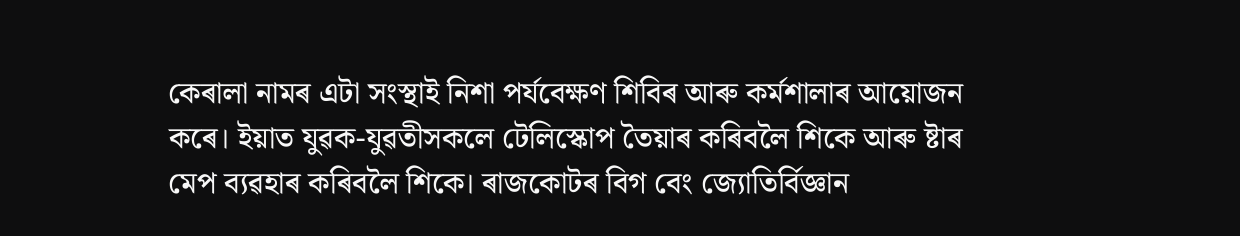কেৰালা নামৰ এটা সংস্থাই নিশা পৰ্যবেক্ষণ শিবিৰ আৰু কৰ্মশালাৰ আয়োজন কৰে। ইয়াত যুৱক-যুৱতীসকলে টেলিস্কোপ তৈয়াৰ কৰিবলৈ শিকে আৰু ষ্টাৰ মেপ ব্যৱহাৰ কৰিবলৈ শিকে। ৰাজকোটৰ বিগ বেং জ্যোতিৰ্বিজ্ঞান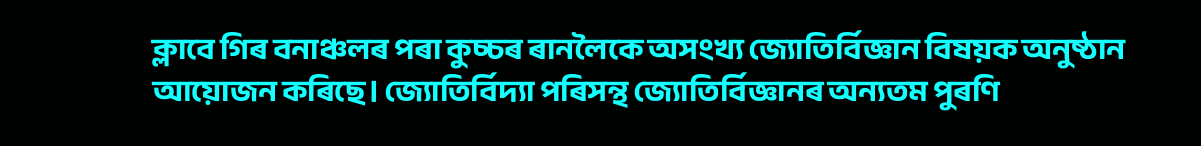ক্লাবে গিৰ বনাঞ্চলৰ পৰা কুচ্চৰ ৰানলৈকে অসংখ্য জ্যোতিৰ্বিজ্ঞান বিষয়ক অনুষ্ঠান আয়োজন কৰিছে। জ্যোতিৰ্বিদ্যা পৰিসন্থ জ্যোতিৰ্বিজ্ঞানৰ অন্যতম পুৰণি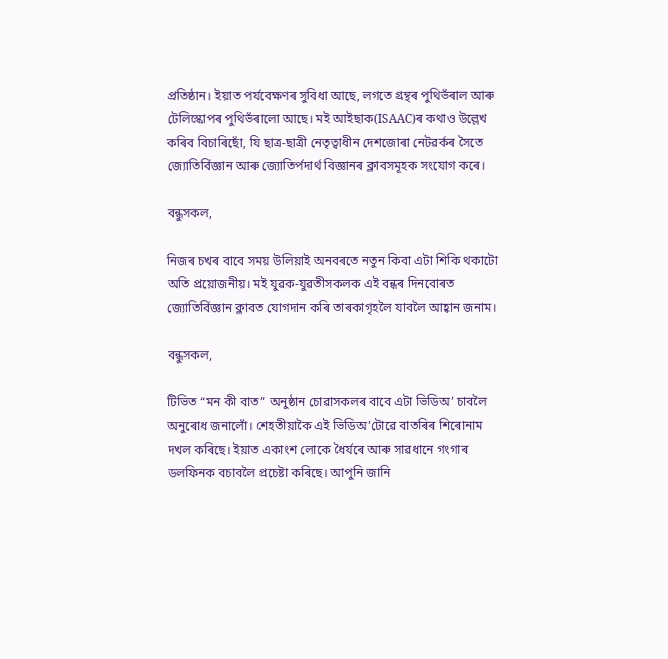প্ৰতিষ্ঠান। ইয়াত পৰ্যবেক্ষণৰ সুবিধা আছে, লগতে গ্ৰন্থৰ পুথিভঁৰাল আৰু টেলিস্কোপৰ পুথিভঁৰালো আছে। মই আইছাক(ISAAC)ৰ কথাও উল্লেখ কৰিব বিচাৰিছোঁ, যি ছাত্ৰ-ছাত্ৰী নেতৃত্বাধীন দেশজোৰা নেটৱৰ্কৰ সৈতে জ্যোতিৰ্বিজ্ঞান আৰু জ্যোতিৰ্পদাৰ্থ বিজ্ঞানৰ ক্লাবসমূহক সংযোগ কৰে।

বন্ধুসকল,

নিজৰ চখৰ বাবে সময় উলিয়াই অনবৰতে নতুন কিবা এটা শিকি থকাটো অতি প্ৰয়োজনীয়। মই যুৱক-যুৱতীসকলক এই বন্ধৰ দিনবোৰত জ্যোতিৰ্বিজ্ঞান ক্লাবত যোগদান কৰি তাৰকাগৃহলৈ যাবলৈ আহ্বান জনাম।

বন্ধুসকল,

টিভিত “মন কী বাত” অনুষ্ঠান চোৱাসকলৰ বাবে এটা ভিডিঅ’ চাবলৈ অনুৰোধ জনালোঁ। শেহতীয়াকৈ এই ভিডিঅ’টোৱে বাতৰিৰ শিৰোনাম দখল কৰিছে। ইয়াত একাংশ লোকে ধৈৰ্যৰে আৰু সাৱধানে গংগাৰ ডলফিনক বচাবলৈ প্ৰচেষ্টা কৰিছে। আপুনি জানি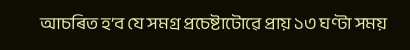আচৰিত হ’ব যে সমগ্ৰ প্ৰচেষ্টাটোৱে প্ৰায় ১৩ ঘণ্টা সময়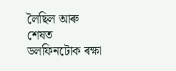লৈছিল আৰু শেষত ডলফিনটোক ৰক্ষা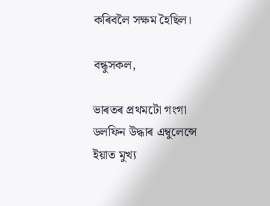কৰিবলৈ সক্ষম হৈছিল।

বন্ধুসকল,

ভাৰতৰ প্ৰথমটো গংগা ডলফিন উদ্ধাৰ এম্বুলেন্সে ইয়াত মুখ্য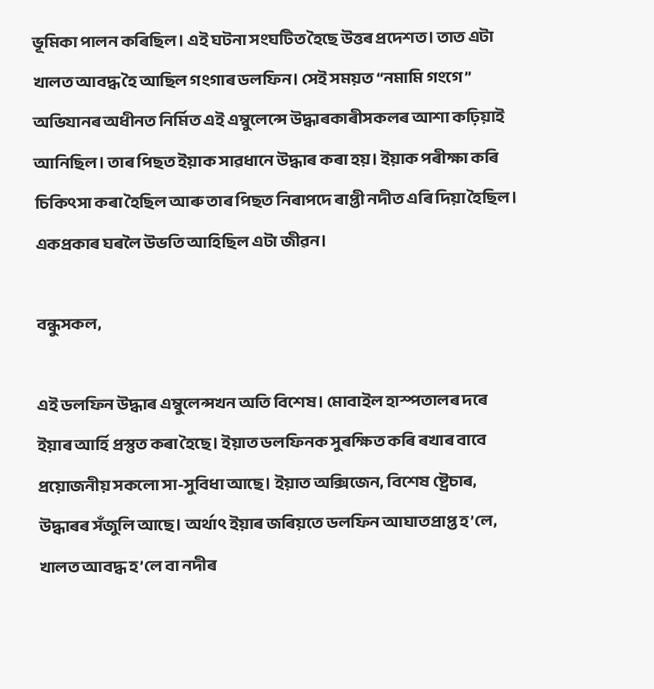ভূমিকা পালন কৰিছিল। এই ঘটনা সংঘটিত হৈছে উত্তৰ প্ৰদেশত। তাত এটা খালত আবদ্ধ হৈ আছিল গংগাৰ ডলফিন। সেই সময়ত “নমামি গংগে” অভিযানৰ অধীনত নিৰ্মিত এই এম্বুলেন্সে উদ্ধাৰকাৰীসকলৰ আশা কঢ়িয়াই আনিছিল। তাৰ পিছত ইয়াক সাৱধানে উদ্ধাৰ কৰা হয়। ইয়াক পৰীক্ষা কৰি চিকিৎসা কৰা হৈছিল আৰু তাৰ পিছত নিৰাপদে ৰাপ্তী নদীত এৰি দিয়া হৈছিল। একপ্ৰকাৰ ঘৰলৈ উভতি আহিছিল এটা জীৱন।

বন্ধুসকল,

এই ডলফিন উদ্ধাৰ এম্বুলেন্সখন অতি বিশেষ। মোবাইল হাস্পতালৰ দৰে ইয়াৰ আৰ্হি প্ৰস্তুত কৰা হৈছে। ইয়াত ডলফিনক সুৰক্ষিত কৰি ৰখাৰ বাবে প্ৰয়োজনীয় সকলো সা-সুবিধা আছে। ইয়াত অক্সিজেন, বিশেষ ষ্ট্ৰেচাৰ, উদ্ধাৰৰ সঁজুলি আছে। অৰ্থাৎ ইয়াৰ জৰিয়তে ডলফিন আঘাতপ্ৰাপ্ত হ’লে, খালত আবদ্ধ হ’লে বা নদীৰ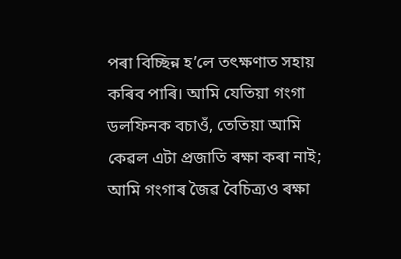পৰা বিচ্ছিন্ন হ’লে তৎক্ষণাত সহায় কৰিব পাৰি। আমি যেতিয়া গংগা ডলফিনক বচাওঁ, তেতিয়া আমি কেৱল এটা প্ৰজাতি ৰক্ষা কৰা নাই; আমি গংগাৰ জৈৱ বৈচিত্ৰ্যও ৰক্ষা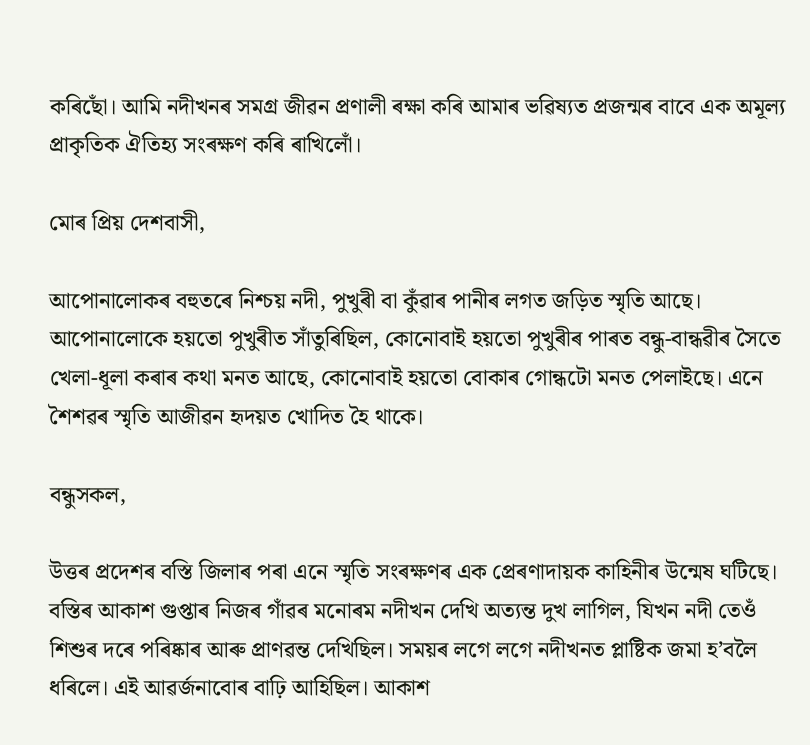কৰিছোঁ। আমি নদীখনৰ সমগ্ৰ জীৱন প্ৰণালী ৰক্ষা কৰি আমাৰ ভৱিষ্যত প্ৰজন্মৰ বাবে এক অমূল্য প্ৰাকৃতিক ঐতিহ্য সংৰক্ষণ কৰি ৰাখিলোঁ।

মোৰ প্ৰিয় দেশবাসী,

আপোনালোকৰ বহুতৰে নিশ্চয় নদী, পুখুৰী বা কুঁৱাৰ পানীৰ লগত জড়িত স্মৃতি আছে। আপোনালোকে হয়তো পুখুৰীত সাঁতুৰিছিল, কোনোবাই হয়তো পুখুৰীৰ পাৰত বন্ধু-বান্ধৱীৰ সৈতে খেলা-ধূলা কৰাৰ কথা মনত আছে, কোনোবাই হয়তো বোকাৰ গোন্ধটো মনত পেলাইছে। এনে শৈশৱৰ স্মৃতি আজীৱন হৃদয়ত খোদিত হৈ থাকে।

বন্ধুসকল,

উত্তৰ প্ৰদেশৰ বস্তি জিলাৰ পৰা এনে স্মৃতি সংৰক্ষণৰ এক প্ৰেৰণাদায়ক কাহিনীৰ উন্মেষ ঘটিছে। বস্তিৰ আকাশ গুপ্তাৰ নিজৰ গাঁৱৰ মনোৰম নদীখন দেখি অত্যন্ত দুখ লাগিল, যিখন নদী তেওঁ শিশুৰ দৰে পৰিষ্কাৰ আৰু প্ৰাণৱন্ত দেখিছিল। সময়ৰ লগে লগে নদীখনত প্লাষ্টিক জমা হ’বলৈ ধৰিলে। এই আৱৰ্জনাবোৰ বাঢ়ি আহিছিল। আকাশ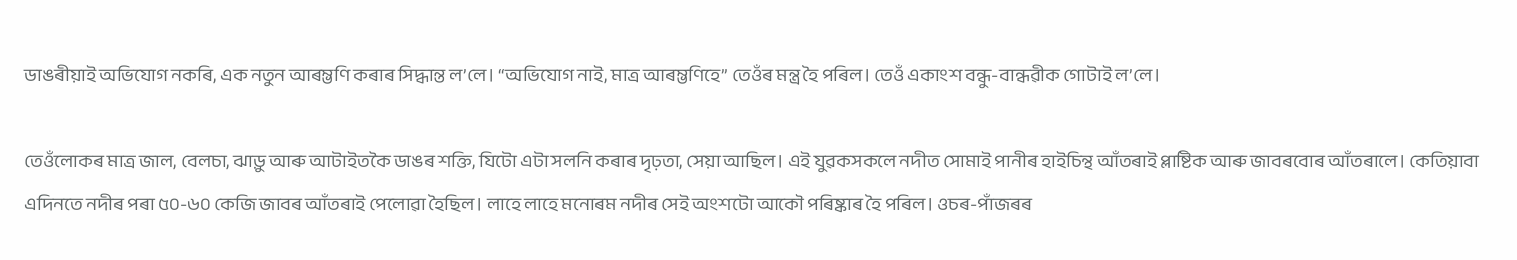ডাঙৰীয়াই অভিযোগ নকৰি, এক নতুন আৰম্ভণি কৰাৰ সিদ্ধান্ত ল’লে। “অভিযোগ নাই, মাত্ৰ আৰম্ভণিহে” তেওঁৰ মন্ত্ৰ হৈ পৰিল। তেওঁ একাংশ বন্ধু-বান্ধৱীক গোটাই ল’লে।

তেওঁলোকৰ মাত্ৰ জাল, বেলচা, ঝাড়ু আৰু আটাইতকৈ ডাঙৰ শক্তি, যিটো এটা সলনি কৰাৰ দৃঢ়তা, সেয়া আছিল। এই যুৱকসকলে নদীত সোমাই পানীৰ হাইচিন্থ আঁতৰাই প্লাষ্টিক আৰু জাবৰবোৰ আঁতৰালে। কেতিয়াবা এদিনতে নদীৰ পৰা ৫০-৬০ কেজি জাবৰ আঁতৰাই পেলোৱা হৈছিল। লাহে লাহে মনোৰম নদীৰ সেই অংশটো আকৌ পৰিষ্কাৰ হৈ পৰিল। ওচৰ-পাঁজৰৰ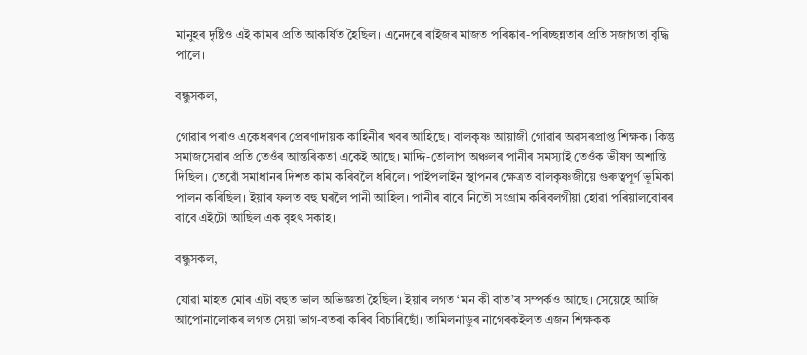মানুহৰ দৃষ্টিও এই কামৰ প্ৰতি আকৰ্ষিত হৈছিল। এনেদৰে ৰাইজৰ মাজত পৰিষ্কাৰ-পৰিচ্ছন্নতাৰ প্ৰতি সজাগতা বৃদ্ধি পালে।

বন্ধুসকল,

গোৱাৰ পৰাও একেধৰণৰ প্ৰেৰণাদায়ক কাহিনীৰ খবৰ আহিছে। বালকৃষ্ণ আয়াজী গোৱাৰ অৱসৰপ্ৰাপ্ত শিক্ষক। কিন্তু সমাজসেৱাৰ প্ৰতি তেওঁৰ আন্তৰিকতা একেই আছে। মাদ্দি-তোলাপ অঞ্চলৰ পানীৰ সমস্যাই তেওঁক ভীষণ অশান্তি দিছিল। তেৱোঁ সমাধানৰ দিশত কাম কৰিবলৈ ধৰিলে। পাইপলাইন স্থাপনৰ ক্ষেত্ৰত বালকৃষ্ণজীয়ে গুৰুত্বপূৰ্ণ ভূমিকা পালন কৰিছিল। ইয়াৰ ফলত বহু ঘৰলৈ পানী আহিল। পানীৰ বাবে নিতৌ সংগ্ৰাম কৰিবলগীয়া হোৱা পৰিয়ালবোৰৰ বাবে এইটো আছিল এক বৃহৎ সকাহ।

বন্ধুসকল,

যোৱা মাহত মোৰ এটা বহুত ভাল অভিজ্ঞতা হৈছিল। ইয়াৰ লগত ‘মন কী বাত’ৰ সম্পৰ্কও আছে। সেয়েহে আজি আপোনালোকৰ লগত সেয়া ভাগ-বতৰা কৰিব বিচাৰিছোঁ। তামিলনাডুৰ নাগেৰকইলত এজন শিক্ষকক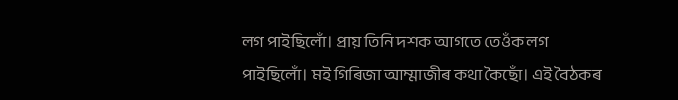লগ পাইছিলোঁ। প্ৰায় তিনি দশক আগতে তেওঁক লগ পাইছিলোঁ। মই গিৰিজা আম্মাজীৰ কথা কৈছোঁ। এই বৈঠকৰ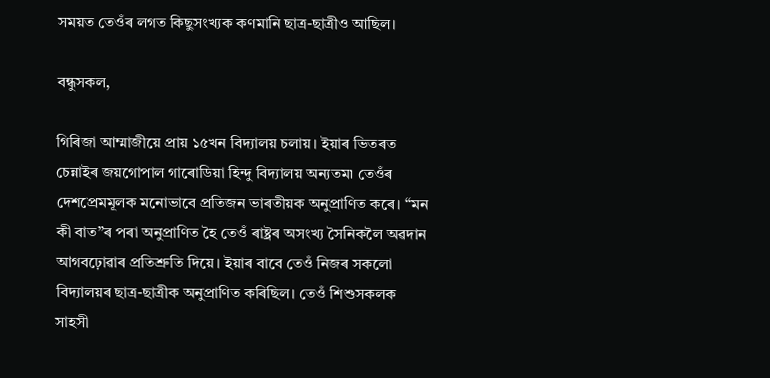সময়ত তেওঁৰ লগত কিছুসংখ্যক কণমানি ছাত্ৰ-ছাত্ৰীও আছিল।

বন্ধুসকল,

গিৰিজা আম্মাজীয়ে প্ৰায় ১৫খন বিদ্যালয় চলায়। ইয়াৰ ভিতৰত চেন্নাইৰ জয়গোপাল গাৰোডিয়া হিন্দু বিদ্যালয় অন্যতম৷ তেওঁৰ দেশপ্ৰেমমূলক মনোভাবে প্ৰতিজন ভাৰতীয়ক অনুপ্ৰাণিত কৰে। “মন কী বাত”ৰ পৰা অনুপ্ৰাণিত হৈ তেওঁ ৰাষ্ট্ৰৰ অসংখ্য সৈনিকলৈ অৱদান আগবঢ়োৱাৰ প্ৰতিশ্ৰুতি দিয়ে। ইয়াৰ বাবে তেওঁ নিজৰ সকলো বিদ্যালয়ৰ ছাত্ৰ-ছাত্ৰীক অনুপ্ৰাণিত কৰিছিল। তেওঁ শিশুসকলক সাহসী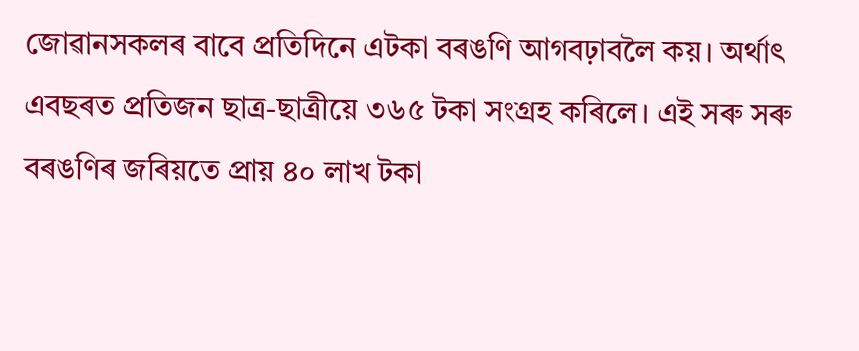জোৱানসকলৰ বাবে প্ৰতিদিনে এটকা বৰঙণি আগবঢ়াবলৈ কয়। অৰ্থাৎ এবছৰত প্ৰতিজন ছাত্ৰ-ছাত্ৰীয়ে ৩৬৫ টকা সংগ্ৰহ কৰিলে। এই সৰু সৰু বৰঙণিৰ জৰিয়তে প্ৰায় ৪০ লাখ টকা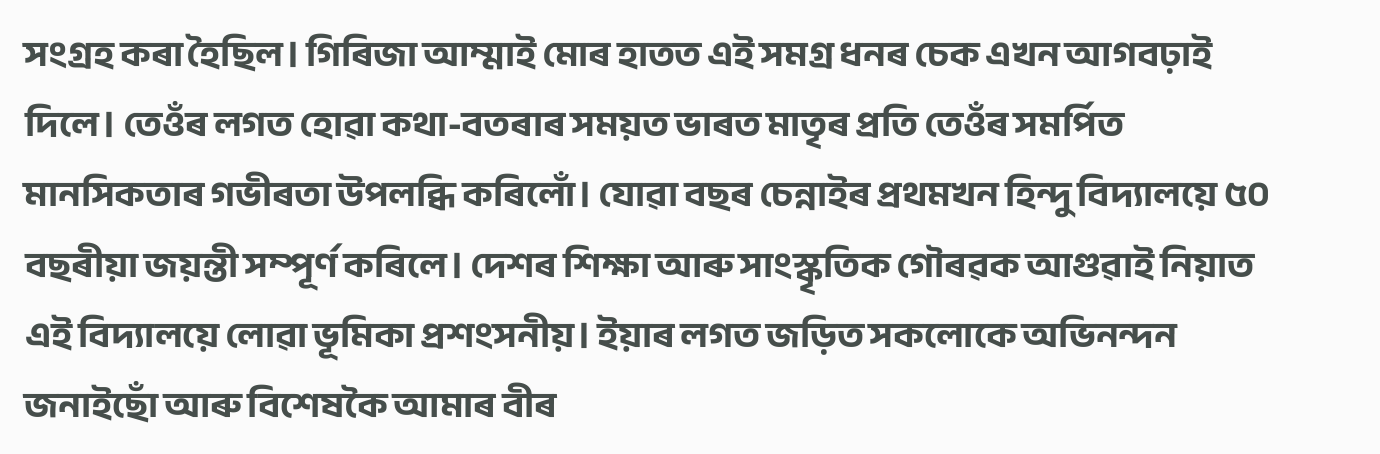সংগ্ৰহ কৰা হৈছিল। গিৰিজা আম্মাই মোৰ হাতত এই সমগ্ৰ ধনৰ চেক এখন আগবঢ়াই দিলে। তেওঁৰ লগত হোৱা কথা-বতৰাৰ সময়ত ভাৰত মাতৃৰ প্ৰতি তেওঁৰ সমৰ্পিত মানসিকতাৰ গভীৰতা উপলব্ধি কৰিলোঁ। যোৱা বছৰ চেন্নাইৰ প্ৰথমখন হিন্দু বিদ্যালয়ে ৫০ বছৰীয়া জয়ন্তী সম্পূৰ্ণ কৰিলে। দেশৰ শিক্ষা আৰু সাংস্কৃতিক গৌৰৱক আগুৱাই নিয়াত এই বিদ্যালয়ে লোৱা ভূমিকা প্ৰশংসনীয়। ইয়াৰ লগত জড়িত সকলোকে অভিনন্দন জনাইছোঁ আৰু বিশেষকৈ আমাৰ বীৰ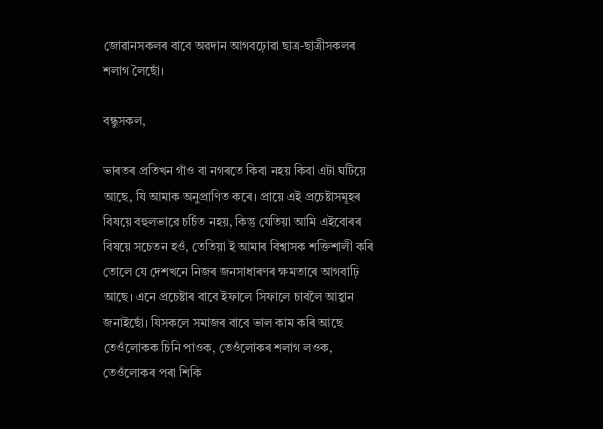জোৱানসকলৰ বাবে অৱদান আগবঢ়োৱা ছাত্ৰ-ছাত্ৰীসকলৰ শলাগ লৈছোঁ।

বন্ধুসকল,

ভাৰতৰ প্ৰতিখন গাঁও বা নগৰতে কিবা নহয় কিবা এটা ঘটিয়ে আছে, যি আমাক অনুপ্ৰাণিত কৰে। প্ৰায়ে এই প্ৰচেষ্টাসমূহৰ বিষয়ে বহুলভাৱে চৰ্চিত নহয়, কিন্তু যেতিয়া আমি এইবোৰৰ বিষয়ে সচেতন হওঁ, তেতিয়া ই আমাৰ বিশ্বাসক শক্তিশালী কৰি তোলে যে দেশখনে নিজৰ জনসাধাৰণৰ ক্ষমতাৰে আগবাঢ়ি আছে। এনে প্ৰচেষ্টাৰ বাবে ইফালে সিফালে চাবলৈ আহ্বান জনাইছোঁ। যিসকলে সমাজৰ বাবে ভাল কাম কৰি আছে তেওঁলোকক চিনি পাওক, তেওঁলোকৰ শলাগ লওক, তেওঁলোকৰ পৰা শিকি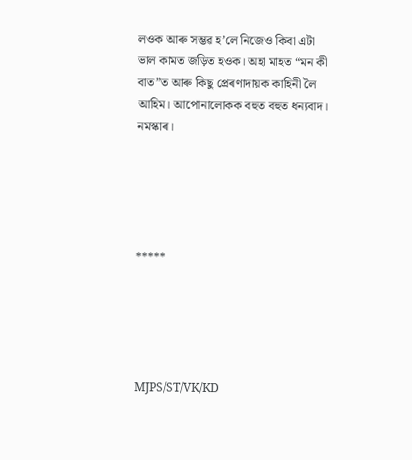লওক আৰু সম্ভৱ হ’লে নিজেও কিবা এটা ভাল কামত জড়িত হওক। অহা মাহত “মন কী বাত”ত আৰু কিছু প্ৰেৰণাদায়ক কাহিনী লৈ আহিম। আপোনালোকক বহুত বহুত ধন্যবাদ। নমস্কাৰ।





*****





MJPS/ST/VK/KD